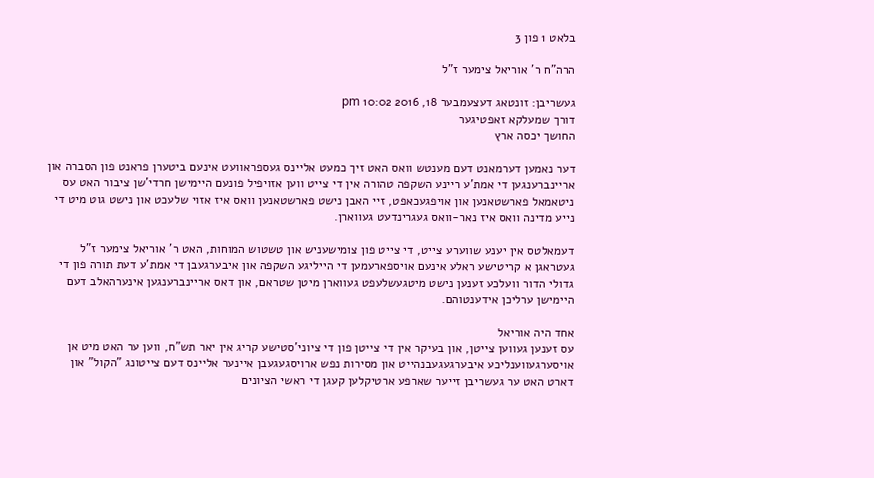בלאט 1 פון 3

הרה"ח ר' אוריאל צימער ז"ל

געשריבן: זונטאג דעצעמבער 18, 2016 10:02 pm
דורך שמעלקא זאפטיגער
החושך יכסה ארץ

דער נאמען דערמאנט דעם מענטש וואס האט זיך כמעט אליינס געספראוועט אינעם ביטערן פראנט פון הסברה און אריינברענגען די אמת'ע ריינע השקפה טהורה אין די צייט ווען אזויפיל פונעם היימישן חרדי'שן ציבור האט עס ניטאמאל פארשטאנען און אויפגעכאפט, זיי האבן נישט פארשטאנען וואס איז אזוי שלעכט און נישט גוט מיט די נייע מדינה וואס איז נאר-וואס געגרינדעט געווארן.

דעמאלטס אין יענע שווערע צייט, די צייט פון צומישעניש און טשטוש המוחות, האט ר' אוריאל צימער ז"ל געטראגן א קריטישע ראלע אינעם אויספארעמען די הייליגע השקפה און איבערגעבן די אמת'ע דעת תורה פון די גדולי הדור וועלכע זענען נישט מיטגעשלעפט געווארן מיטן שטראם, און דאס אריינברענגען אינערהאלב דעם היימישן ערליכן אידענטוהם.

אחד היה אוריאל
עס זענען געווען צייטן, און בעיקר אין די צייטן פון די ציוני'סטישע קריג אין יאר תש"ח, ווען ער האט מיט אן אויסערגעווענליכע איבערגעגעבנהייט און מסירות נפש ארויסגעגעבן איינער אליינס דעם צייטונג "הקול" און דארט האט ער געשריבן זייער שארפע ארטיקלען קעגן די ראשי הציונים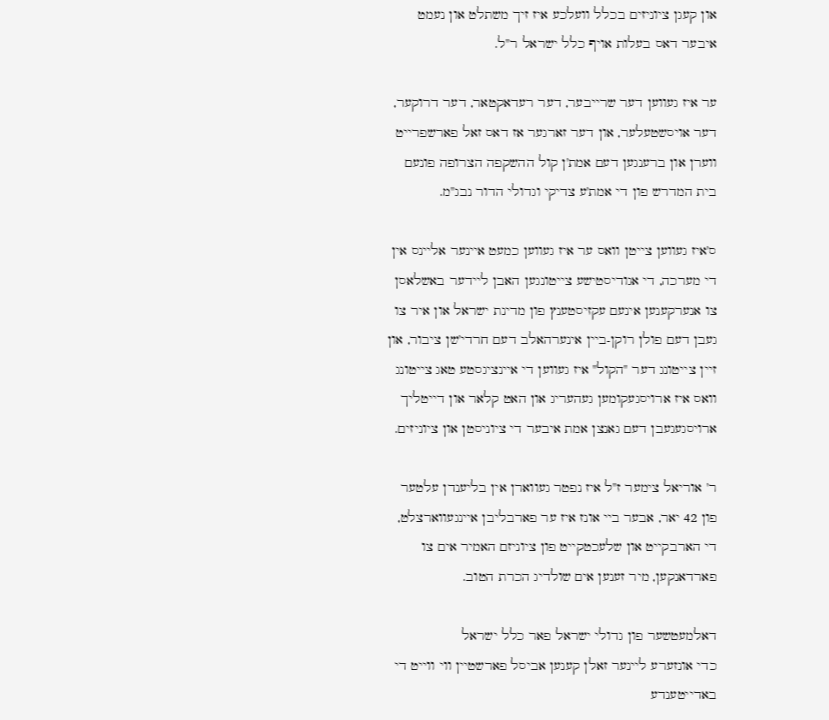און קעגן ציוניזים בכלל וועלכע איז זיך משתלט און נעמט איבער דאס בעלות אויף כלל ישראל ר"ל.

ער איז געווען דער שרייבער, דער רעדאקטאר, דער דרוקער, דער אויסשטעלער, און דער זארגער אז דאס זאל פארשפרייט ווערן און ברענגען דעם אמת'ן קול ההשקפה הצרופה פונעם בית המדרש פון די אמת'ע צדיקי וגדולי הדור נבג"מ.

ס'איז געווען צייטן וואס ער איז געווען כמעט איינער אליינס אין די מערכה, די אגודיסטישע צייטונגען האבן ליידער באשלאסן צו אנערקענען אינעם עקזיסטענץ פון מדינת ישראל און איר צו געבן דעם פולן רוקן-ביין אינערהאלב דעם חרדי'שן ציבור, און זיין צייטונג דער "הקול" איז געווען די איינציגסטע טאג צייטונג וואס איז ארויסגעקומען געהעריג און האט קלאר און דייטליך ארויסגעגעבן דעם גאנצן אמת איבער די ציוניסטן און ציוניזים.

ר' אוריאל צימער ז"ל איז נפטר געווארן אין בליענדן עלטער פון 42 יאר, אבער ביי אונז איז ער פארבליבן איינגעווארצלט, די הארבקייט און שלעכטקייט פון ציוניזם האמיר אים צו פארדאנקען, מיר זענען אים שולדיג הכרת הטוב.

דאלמעטשער פון גדולי ישראל פאר כלל ישראל
כדי אונזערע ליינער זאלן קענען אביסל פארשטיין ווי ווייט די באדייטענדע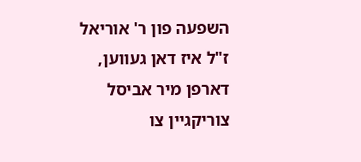השפעה פון ר' אוריאל ז"ל איז דאן געווען, דארפן מיר אביסל צוריקגיין צו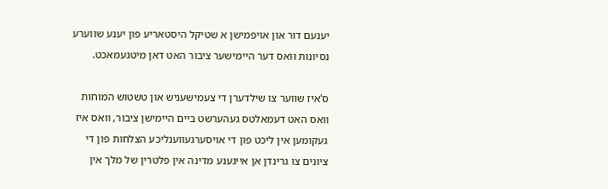יענעם דור און אויפמישן א שטיקל היסטאריע פון יענע שווערע נסיונות וואס דער היימישער ציבור האט דאן מיטגעמאכט.

ס'איז שווער צו שילדערן די צעמישעניש און טשטוש המוחות וואס האט דעמאלטס געהערשט ביים היימישן ציבור, וואס איז געקומען אין ליכט פון די אויסערגעווענליכע הצלחות פון די ציונים צו גרינדן אן אייגענע מדינה אין פלטרין של מלך אין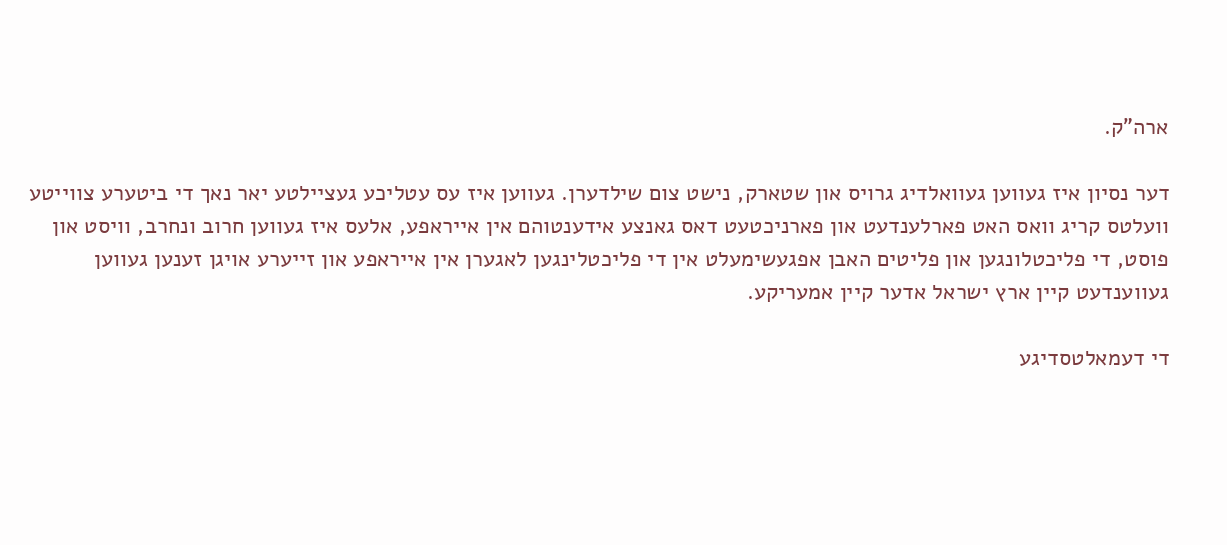ארה"ק.

דער נסיון איז געווען געוואלדיג גרויס און שטארק, נישט צום שילדערן. געווען איז עס עטליכע געציילטע יאר נאך די ביטערע צווייטע וועלטס קריג וואס האט פארלענדעט און פארניכטעט דאס גאנצע אידענטוהם אין אייראפע, אלעס איז געווען חרוב ונחרב, וויסט און פוסט, די פליכטלונגען און פליטים האבן אפגעשימעלט אין די פליכטלינגען לאגערן אין אייראפע און זייערע אויגן זענען געווען געווענדעט קיין ארץ ישראל אדער קיין אמעריקע.

די דעמאלטסדיגע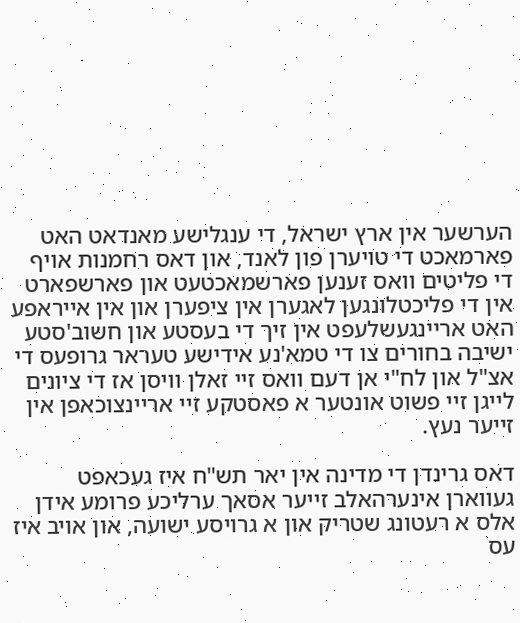הערשער אין ארץ ישראל, די ענגלישע מאנדאט האט פארמאכט די טויערן פון לאנד, און דאס רחמנות אויף די פליטים וואס זענען פארשמאכטעט און פארשפארט אין די פליכטלונגען לאגערן אין ציפערן און אין אייראפע האט אריינגעשלעפט אין זיך די בעסטע און חשוב'סטע ישיבה בחורים צו די טמא'נע אידישע טעראר גרופעס די אצ"ל און לח"י אן דעם וואס זיי זאלן וויסן אז די ציונים לייגן זיי פשוט אונטער א פאסטקע זיי אריינצוכאפן אין זייער נעץ.

דאס גרינדן די מדינה אין יאר תש"ח איז געכאפט געווארן אינערהאלב זייער אסאך ערליכע פרומע אידן אלס א רעטונג שטריק און א גרויסע ישועה, און אויב איז עס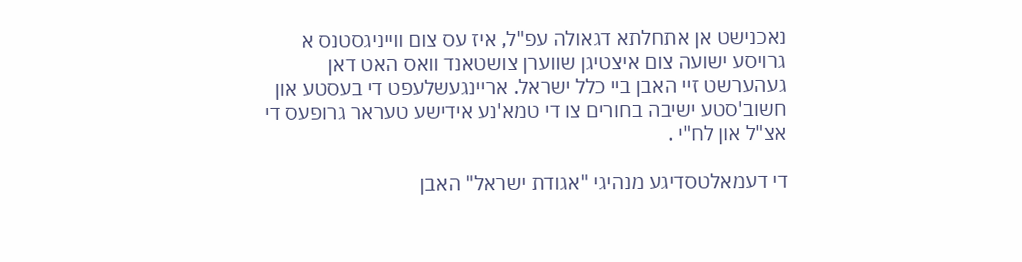נאכנישט אן אתחלתא דגאולה עפ"ל, איז עס צום ווייניגסטנס א גרויסע ישועה צום איצטיגן שווערן צושטאנד וואס האט דאן געהערשט זיי האבן ביי כלל ישראל. אריינגעשלעפט די בעסטע און חשוב'סטע ישיבה בחורים צו די טמא'נע אידישע טעראר גרופעס די אצ"ל און לח"י .

די דעמאלטסדיגע מנהיגי "אגודת ישראל" האבן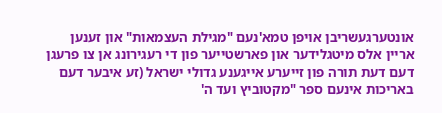אונטערגעשריבן אויפן טמא'נעם "מגילת העצמאות" און זענען אריין אלס מיטגלידער און פארשטייער פון די רעגירונג אן צו פרעגן דעם דעת תורה פון זייערע אייגענע גדולי ישראל (זע איבער דעם באריכות אינעם ספר "מקטוביץ ועד ה'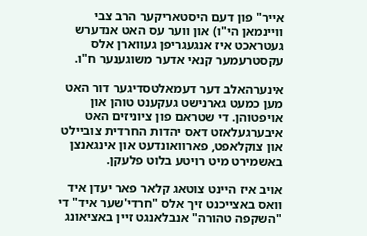אייר" פון דעם היסטאריקער הרב צבי וויינמאן הי"ו) און ווער עס האט אנדערש געטראכט איז אנגעגריפן געווארן אלס עקסטרעמער קנאי אדער משוגענער ח"ו.

אינערהאלב דער דעמאלטסדיגער דור האט מען כמעט גארנישט געקענט טוהן און אויפטוהן. די שטראם פון ציוניזים האט איבערגעלאזט דאס יהדות החרדית צוביילט און צוקלאפט, פארוואונדעט און אינגאנצן באשמירט מיט רויטע בלוט פלעקן.

אויב איז היינט צוטאג קלאר פאר יעדן איד וואס באצייכנט זיך אלס "חרדי'שער איד" די "השקפה טהורה" אנבלאנגט זיין באציאונג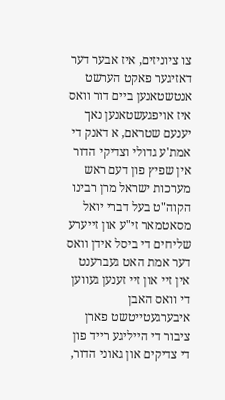צו ציוניזים, איז אבער דער דאזיגער פאקט הערשט אנטשטאנען ביים דור וואס איז אויפגעשטאנען נאך יענעם שטראם, א דאנק די אמת'ע גדולי וצדיקי הדור אין שפיץ פון דעם ראש מערכות ישראל מרן רבינו הקוה"ט בעל דברי יואל מסאטמאר זי"ע און זייערע שליחים די ביסל אידן וואס דער אמת האט געברענט אין זיי און זיי זענען געווען די וואס האבן איבערגעטייטשט פארן ציבור די הייליגע רייד פון די צדיקים און גאוני הדור,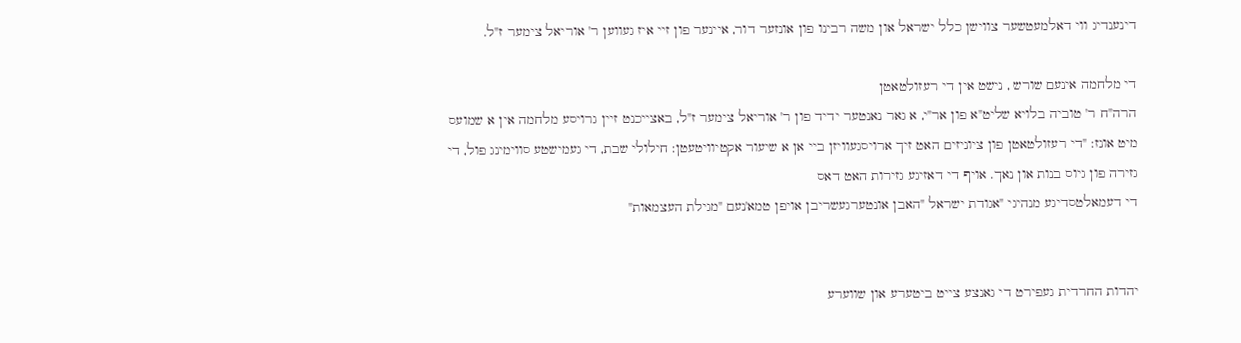דינענדיג ווי דאלמעטשער צווישן כלל ישראל און משה רבינו פון אונזער דור, איינער פון זיי איז געווען ר' אוריאל צימער ז"ל.

די מלחמה אינעם שורש , נישט אין די רעזולטאטן
הרה"ח ר' טוביה בלויא שליט"א פון אר"י, א גאר נאנטער ידיד פון ר' אוריאל צימער ז"ל, באצייכנט זיין גרויסע מלחמה אין א שמועס מיט אונז: "די רעזולטאטן פון ציוניזים האט זיך ארויסגעוויזן ביי אן א שיעור אקטיוויטעטן: חילולי שבת, די געמישטע סווימינג פול, די גזירה פון גיוס בנות און נאך. אויף די דאזיגע גזירות האט דאס
די דעמאלטסדיגע מנהיגי "אגודת ישראל "האבן אונטערגעשריבן אויפן טמא'נעם "מגילת העצמאות"


יהדות החרדית געפירט די גאנצע צייט ביטערע און שווערע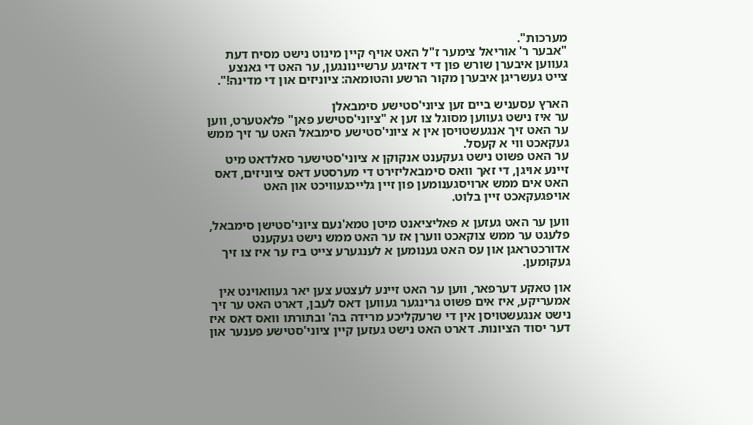מערכות".
"אבער ר' אוריאל צימער ז"ל האט אויף קיין מינוט נישט מסיח דעת געווען איבערן שורש פון די דאזיגע ערשיינונגען, ער האט די גאנצע צייט געשריגן איבערן מקור הרשע והטומאה: ציוניזים און די מדינה!".

הארץ עסעניש ביים זען ציוני'סטישע סימבאלן
ער איז נישט געווען מסוגל צו זען א "ציוני'סטישע פאן" פלאטערט, ווען ער האט זיך אנגעשטויסן אין א ציוני'סטישע סימבאל האט ער זיך ממש געקאכט ווי א קעסל.
ער האט פשוט נישט געקענט אנקוקן א ציוני'סטישער סאלדאט מיט זיינע אויגן, די זאך וואס סימבאליזירט די מערסטע דאס ציוניזים, דאס האט אים ממש ארויסגענומען פון זיין גלייכגעוויכט און האט אויפגעקאכט זיין בלוט.

ווען ער האט געזען א פאליציאנט מיטן טמא'נעם ציוני'סטישן סימבאל, פלעגט ער ממש צוקאכט ווערן אז ער האט ממש נישט געקענט אדורכטראגן און עס האט גענומען א לענגערע צייט ביז ער איז צו זיך געקומען.

און טאקע דערפאר, ווען ער האט זיינע לעצטע צען יאר געוואוינט אין אמעריקע, איז אים פשוט גרינגער געווען דאס לעבן, דארט האט ער זיך נישט אנגעשטויסן אין די שרעקליכע מרידה בה' ובתורתו וואס דאס איז דער יסוד הציונות. דארט האט נישט געזען קיין ציוני'סטישע פענער און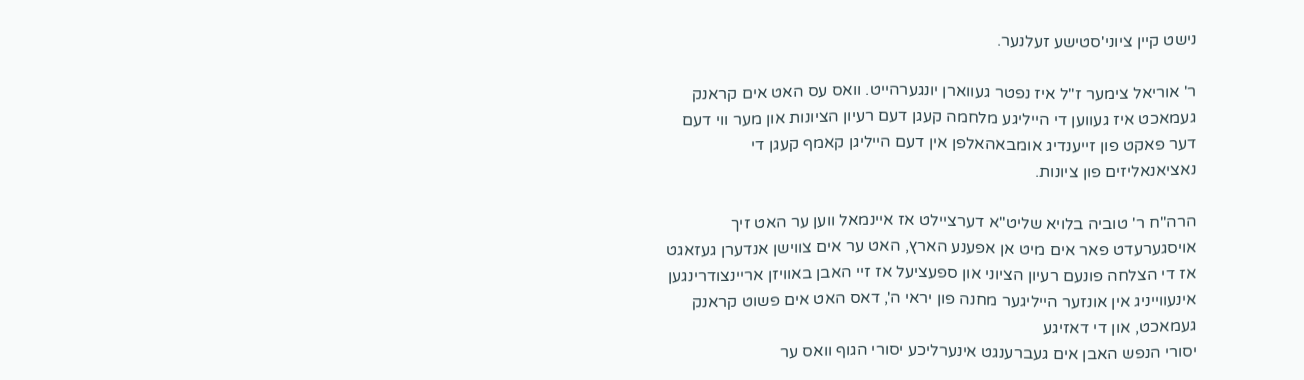נישט קיין ציוני'סטישע זעלנער.

ר' אוריאל צימער ז"ל איז נפטר געווארן יונגערהייט. וואס עס האט אים קראנק געמאכט איז געווען די הייליגע מלחמה קעגן דעם רעיון הציונות און מער ווי דעם דער פאקט פון זייענדיג אומבאהאלפן אין דעם הייליגן קאמף קעגן די נאציאנאליזים פון ציונות.

הרה"ח ר' טוביה בלויא שליט"א דערציילט אז איינמאל ווען ער האט זיך אויסגערעדט פאר אים מיט אן אפענע הארץ, האט ער אים צווישן אנדערן געזאגט אז די הצלחה פונעם רעיון הציוני און ספעציעל אז זיי האבן באוויזן אריינצודרינגען אינעווייניג אין אונזער הייליגער מחנה פון יראי ה', דאס האט אים פשוט קראנק געמאכט, און די דאזיגע
יסורי הנפש האבן אים געברענגט אינערליכע יסורי הגוף וואס ער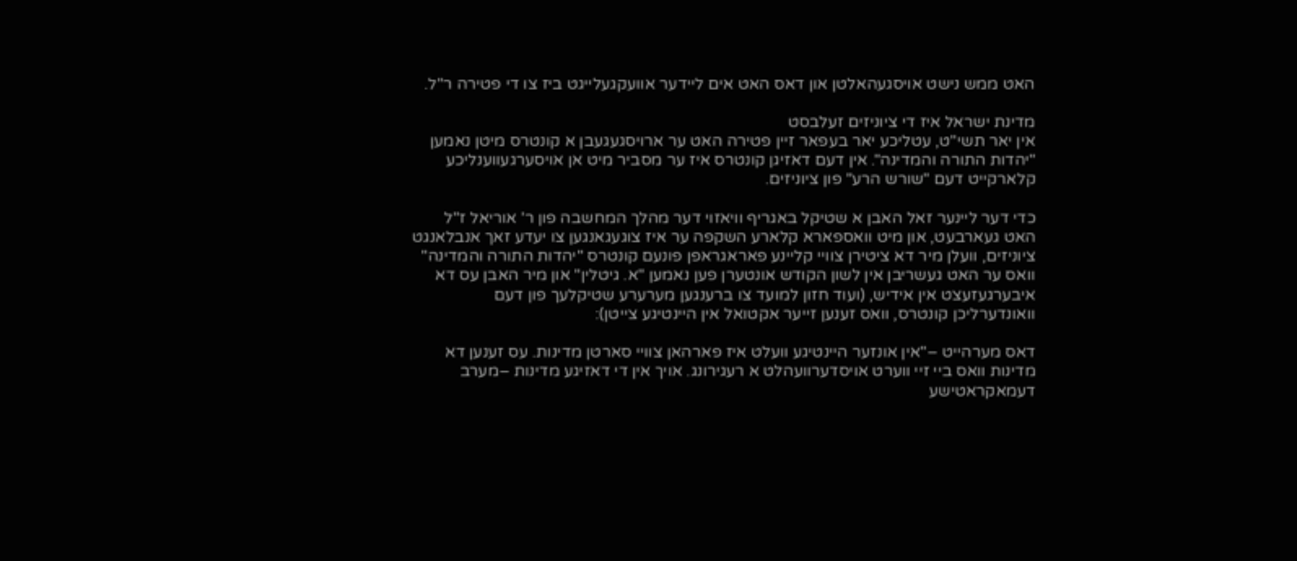האט ממש נישט אויסגעהאלטן און דאס האט אים ליידער אוועקגעלייגט ביז צו די פטירה ר"ל.

מדינת ישראל איז די ציוניזים זעלבסט
אין יאר תשי"ט, עטליכע יאר בעפאר זיין פטירה האט ער ארויסגעגעבן א קונטרס מיטן נאמען "יהדות התורה והמדינה". אין דעם דאזיגן קונטרס איז ער מסביר מיט אן אויסערגעווענליכע קלארקייט דעם "שורש הרע" פון ציוניזים.

כדי דער ליינער זאל האבן א שטיקל באגריף וויאזוי דער מהלך המחשבה פון ר' אוריאל ז"ל האט געארבעט, און מיט וואספארא קלארע השקפה ער איז צוגעגאנגען צו יעדע זאך אנבלאנגט ציוניזים, וועלן מיר דא ציטירן צוויי קליינע פאראגראפן פונעם קונטרס "יהדות התורה והמדינה" וואס ער האט געשריבן אין לשון הקודש אונטערן פען נאמען "א. גיטלין" און מיר האבן עס דא איבערגעזעצט אין אידיש, (ועוד חזון למועד צו ברענגען מערערע שטיקלעך פון דעם וואונדערליכן קונטרס, וואס זענען זייער אקטואל אין היינטיגע צייטן):

דאס מערהייט –"אין אונזער היינטיגע וועלט איז פארהאן צוויי סארטן מדינות. עס זענען דא מדינות וואס ביי זיי ווערט אויסדערוועהלט א רעגירונג. אויך אין די דאזיגע מדינות –מערב דעמאקראטישע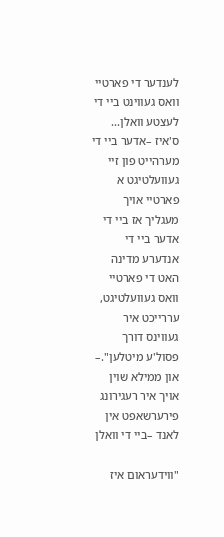לענדער די פארטיי וואס געווינט ביי די לעצטע וואלן... ס'איז –אדער ביי די מערהייט פון זיי געוועלטיגט א פארטיי אויך מעגליך אז ביי די אדער ביי די אנדערע מדינה האט די פארטיי וואס געוועלטיגט, עררייכט איר געווינס דורך פסול'ע מיטלען".– און ממילא שוין אויך איר רעגירונג פירערשאפט אין לאנד –ביי די וואלן

"ווידעראום איז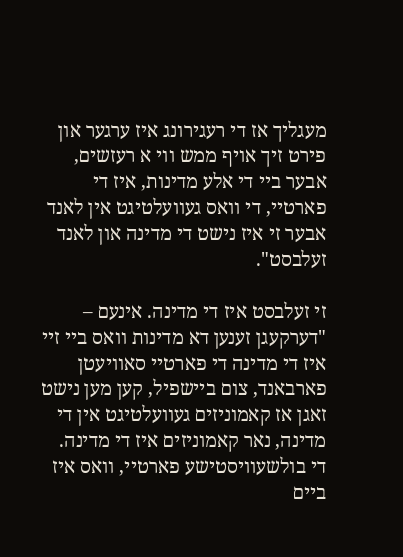מעגליך אז די רעגירונג איז ערגער און פירט זיך אויף ממש ווי א רעזשים, אבער ביי די אלע מדינות, איז די פארטיי, די וואס געוועלטיגט אין לאנד אבער זי איז נישט די מדינה און לאנד זעלבסט".

זי זעלבסט איז די מדינה. אינעם – "דערקעגן זענען דא מדינות וואס ביי זיי איז די מדינה די פארטיי סאוויעטן פארבאנד, צום ביישפיל, קען מען נישט זאגן אז קאמוניזים געוועלטיגט אין די מדינה, נאר קאמוניזים איז די מדינה. די בולשעוויסטישע פארטיי, וואס איז ביים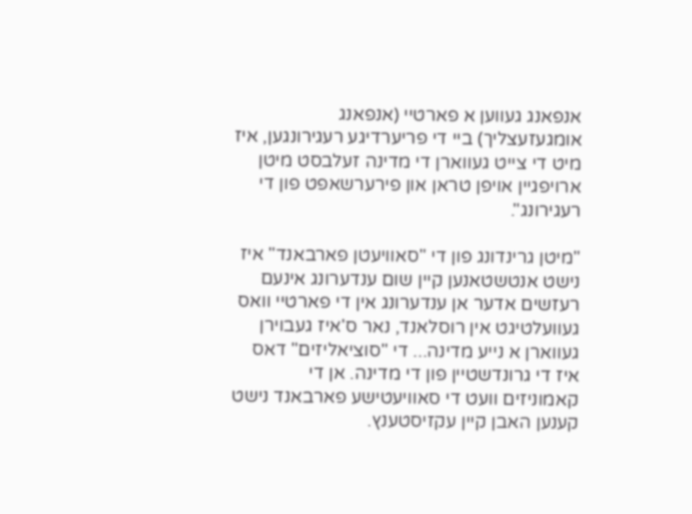אנפאנג געווען א פארטיי (אנפאנג אומגעזעצליך) ביי די פריערדיגע רעגירונגען, איז מיט די צייט געווארן די מדינה זעלבסט מיטן ארויפגיין אויפן טראן און פירערשאפט פון די רעגירונג".

"מיטן גרינדונג פון די "סאוויעטן פארבאנד" איז נישט אנטשטאנען קיין שום ענדערונג אינעם רעזשים אדער אן ענדערונג אין די פארטיי וואס געוועלטיגט אין רוסלאנד, נאר ס'איז געבוירן געווארן א נייע מדינה... די "סוציאליזים" דאס איז די גרונדשטיין פון די מדינה. אן די קאמוניזים וועט די סאוויעטישע פארבאנד נישט קענען האבן קיין עקזיסטענץ.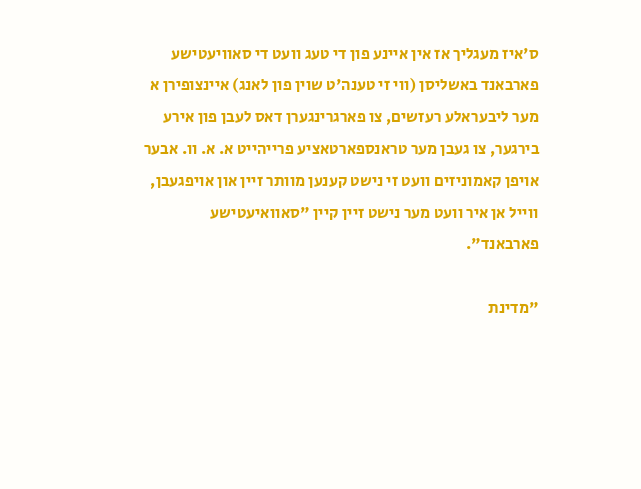ס'איז מעגליך אז אין איינע פון די טעג וועט די סאוויעטישע פארבאנד באשליסן (ווי זי טענה'ט שוין פון לאנג) איינצופירן א מער ליבעראלע רעזשים, צו פארגרינגערן דאס לעבן פון אירע בירגער, צו געבן מער טראנספארטאציע פרייהייט א. א. וו. אבער אויפן קאמוניזים וועט זי נישט קענען מוותר זיין און אויפגעבן, ווייל אן איר וועט מער נישט זיין קיין "סאוואיעטישע פארבאנד".

"מדינת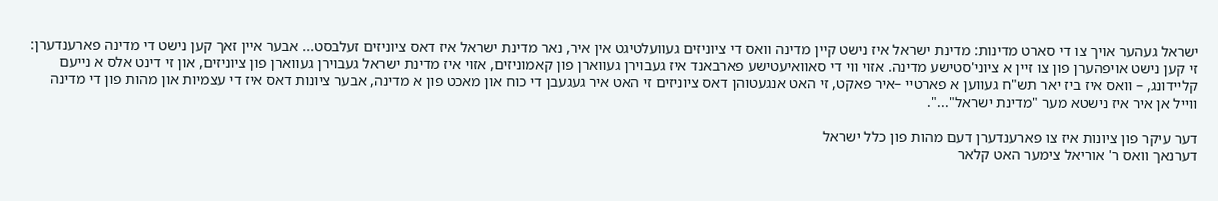ישראל געהער אויך צו די סארט מדינות: מדינת ישראל איז נישט קיין מדינה וואס די ציוניזים געוועלטיגט אין איר, נאר מדינת ישראל איז דאס ציוניזים זעלבסט... אבער איין זאך קען נישט די מדינה פארענדערן: זי קען נישט אויפהערן פון צו זיין א ציוני'סטישע מדינה. אזוי ווי די סאוואיעטישע פארבאנד איז געבוירן געווארן פון קאמוניזים, אזוי איז מדינת ישראל געבוירן געווארן פון ציוניזים, און זי דינט אלס א נייעם קליידונג, – וואס איז ביז יאר תש"ח געווען א פארטיי –איר פאקט, זי האט אנגעטוהן דאס ציוניזים זי האט איר געגעבן די כוח און מאכט פון א מדינה, אבער ציונות דאס איז די עצמיות און מהות פון די מדינה ווייל אן איר איז נישטא מער "מדינת ישראל"...".

דער עיקר פון ציונות איז צו פארענדערן דעם מהות פון כלל ישראל
דערנאך וואס ר' אוריאל צימער האט קלאר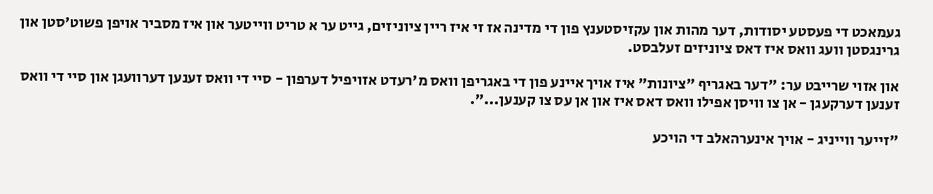געמאכט די פעסטע יסודות, דער מהות און עקזיסטענץ פון די מדינה אז זי איז ריין ציוניזים, גייט ער א טריט ווייטער און איז מסביר אויפן פשוט'סטן און גרינגסטן וועג וואס איז דאס ציוניזים זעלבסט.

און אזוי שרייבט ער: "דער באגריף "ציונות" איז אויך איינע פון די באגריפן וואס מ'רעדט אזויפיל דערפון - סיי די וואס זענען דערוועגן און סיי די וואס זענען דערקעגן - אן צו וויסן אפילו וואס דאס איז און אן עס צו קענען...".

"זייער ווייניג - אויך אינערהאלב די הויכע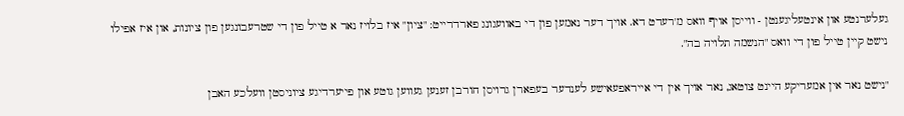געלערנטע און אינטעליגענטן - ווייסן אויף וואס מ'רעדט דא. אויך דער נאמען פון די באוועגונג פארדרייט: "ציון" איז בלויז נאר א טייל פון די שטרעבונגען פון ציונות, און איז אפילו נישט קיין טייל פון די וואס "הנשמה תלויה בה".

"נישט נאר אין אמעריקע היינט צוטאג, נאר אויך אין די אייראפעאישע לענדער בעפארן גרויסן חורבן זענען געווען גוטע און פייערדיגע ציוניסטן וועלכע האבן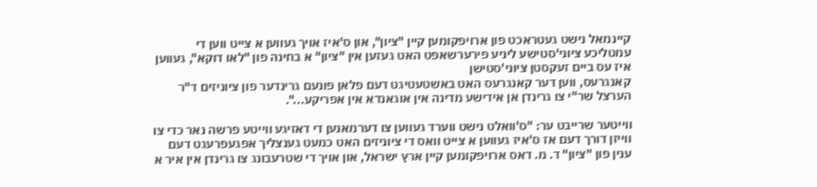קיינמאל נישט געטראכט פון ארויפקומען קיין "ציון", און ס'איז אויך געווען א צייט ווען די עמטליכע ציוני'סטישע ליניע פירערשאפט האט געזען אין "ציון" א בחינה פון "לאו דוקא", געווען איז עס ביים זעקסטן ציוני'סטישן
קאנגרעס, ווען דער קאנגרעס האט באשטעטיגט דעם פלאן פונעם גרינדער פון ציוניזים ד"ר הערצל שר"י צו גרינדן אן אידישע מדינה אין אוגאנדא אין אפריקע...".

ווייטער שרייבט ער: "ס'וואלט נישט ווערד געווען צו דערמאנען די דאזיגע ווייטע פרשה נאר כדי צו ווייזן דורך דעם אז ס'איז געווען א צייט וואס די ציוניזים האט כמעט גענצליך אפגעפרעגט דעם ענין פון "ציון" ד. מ. דאס ארויפקומען קיין ארץ ישראל, און אויך די שטרעבונג צו גרינדן אין איר א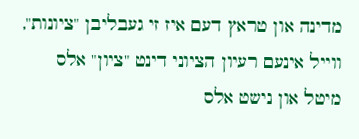מדינה און טראץ דעם איז זי געבליבן "ציונות", ווייל אינעם רעיון הציוני דינט "ציון" אלס מיטל און נישט אלס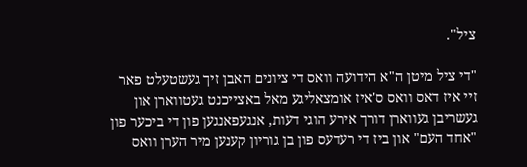ציל".

"די ציל מיטן ה"א הידועה וואס די ציונים האבן זיך געשטעלט פאר זיי איז דאס וואס ס'איז אומצאליגע מאל באצייכנט געטווארן און געשריבן געווארן דורך אירע הוגי דעות, אנגעפאנגען פון די ביכער פון "אחד העם" און ביז די רעדעס פון בן גוריון קענען מיר הערן וואס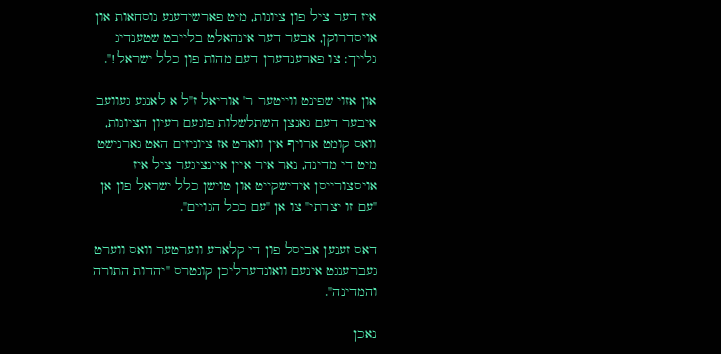איז דער ציל פון ציונות, מיט פארשידענע נוסחאות און אויסדרוקן, אבער דער אינהאלט בלייבט שטענדיג גלייך: צו פארענדערן דעם מהות פון כלל ישראל!".

און אזוי שפינט ווייטער ר' אוריאל ז"ל א לאנגע געוועב איבער דעם גאנצן השתלשלות פונעם רעיון הציונות, וואס קומט ארויף אין ווארט אז ציוניזים האט גארנישט מיט די מדינה, נאר איר איין איינציגער ציל איז אויסצורייסן אידישקייט און טוישן כלל ישראל פון אן "עם זו יצרתי" צו אן "עם ככל הגויים".

דאס זענען אביסל פון די קלארע ווערטער וואס ווערט געברענגט אינעם וואונדערליכן קונטרס "יהדות התורה והמדינה".

נאכן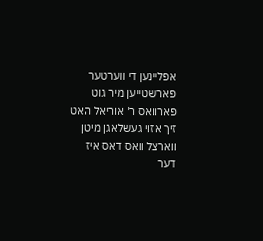אפליינען די ווערטער פארשטייען מיר גוט פארוואס ר' אוריאל האט זיך אזוי געשלאגן מיטן ווארצל וואס דאס איז דער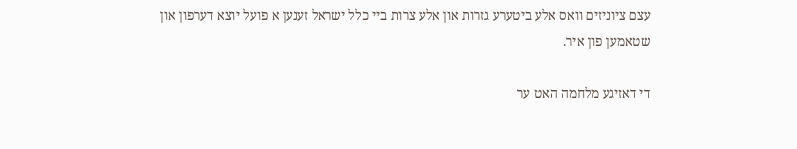עצם ציוניזים וואס אלע ביטערע גזרות און אלע צרות ביי כלל ישראל זענען א פועל יוצא דערפון און שטאמען פון איר.

די דאזיגע מלחמה האט ער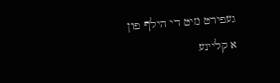געפירט מיט די הילף פון א קליינע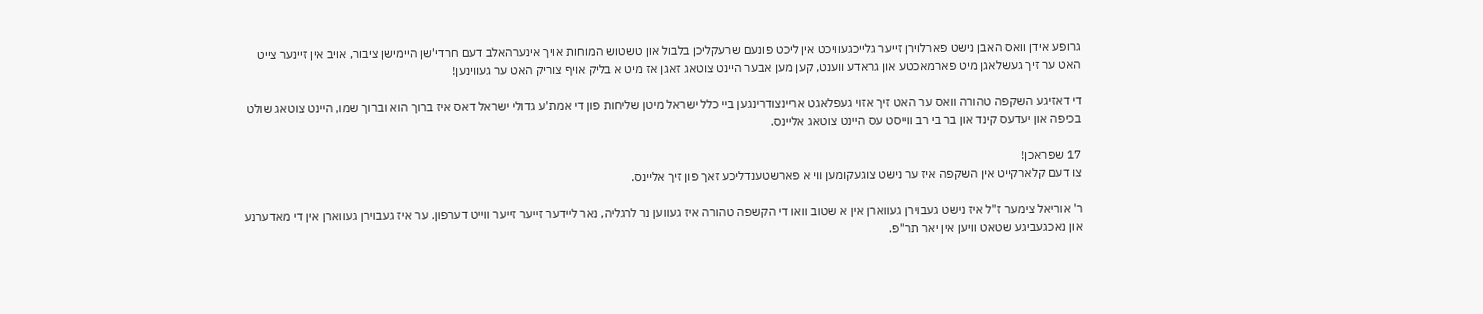גרופע אידן וואס האבן נישט פארלוירן זייער גלייכגעוויכט אין ליכט פונעם שרעקליכן בלבול און טשטוש המוחות אויך אינערהאלב דעם חרדי'שן היימישן ציבור, אויב אין זיינער צייט האט ער זיך געשלאגן מיט פארמאכטע און גראדע ווענט, קען מען אבער היינט צוטאג זאגן אז מיט א בליק אויף צוריק האט ער געווינען!

די דאזיגע השקפה טהורה וואס ער האט זיך אזוי געפלאגט אריינצודרינגען ביי כלל ישראל מיטן שליחות פון די אמת'ע גדולי ישראל דאס איז ברוך הוא וברוך שמו, היינט צוטאג שולט בכיפה און יעדעס קינד און בר בי רב ווייסט עס היינט צוטאג אליינס.

17 שפראכן!
צו דעם קלארקייט אין השקפה איז ער נישט צוגעקומען ווי א פארשטענדליכע זאך פון זיך אליינס.

ר' אוריאל צימער ז"ל איז נישט געבוירן געווארן אין א שטוב וואו די הקשפה טהורה איז געווען נר לרגליה, נאר ליידער זייער זייער ווייט דערפון. ער איז געבוירן געווארן אין די מאדערנע און נאכגעביגע שטאט וויען אין יאר תר"פ.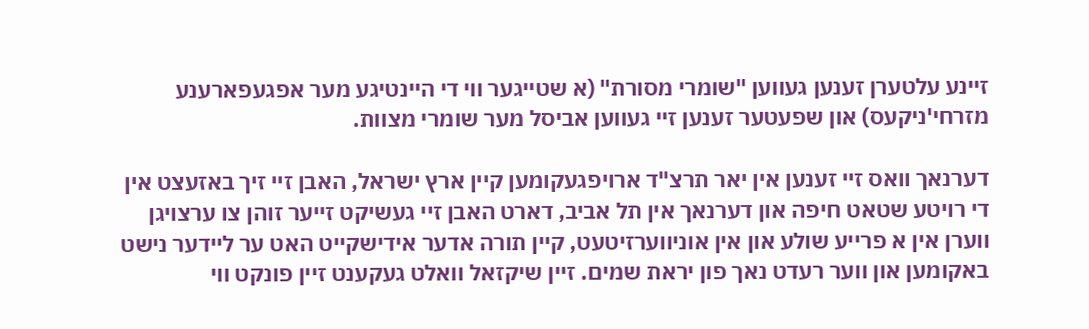זיינע עלטערן זענען געווען "שומרי מסורת" (א שטייגער ווי די היינטיגע מער אפגעפארענע מזרחי'ניקעס) און שפעטער זענען זיי געווען אביסל מער שומרי מצוות.

דערנאך וואס זיי זענען אין יאר תרצ"ד ארויפגעקומען קיין ארץ ישראל, האבן זיי זיך באזעצט אין די רויטע שטאט חיפה און דערנאך אין תל אביב, דארט האבן זיי געשיקט זייער זוהן צו ערצויגן ווערן אין א פרייע שולע און אין אוניווערזיטעט, קיין תורה אדער אידישקייט האט ער ליידער נישט באקומען און ווער רעדט נאך פון יראת שמים. זיין שיקזאל וואלט געקענט זיין פונקט ווי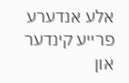אלע אנדערע פרייע קינדער און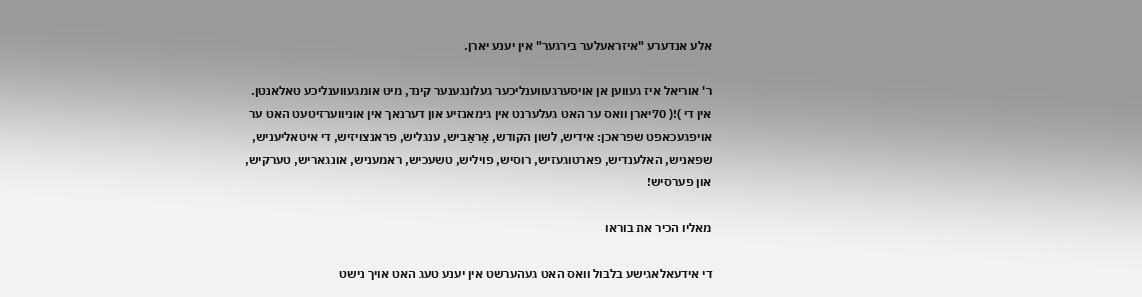אלע אנדערע "איזראעלער בירגער" אין יענע יארן.

ר' אוריאל איז געווען אן אויסערגעווענליכער געלונגענער קינד, מיט אומגעווענליכע טאלאנטן. אין די )!( 70יארן וואס ער האט געלערנט אין גימאנזיע און דערנאך אין אוניווערזיטעט האט ער אויפגעכאפט שפראכן: אידיש, לשון הקודש, אַראַביש, ענגליש, פראנצויזיש, די איטאליעניש, שפאניש, האלענדיש, פארטוגעזיש, רוסיש, פויליש, טשעכיש, ראמעניש, אונגאריש, טערקיש, און פערסיש!

מאליו הכיר את בוראו

די אידעאלאגישע בלבול וואס האט געהערשט אין יענע טעג האט אויך נישט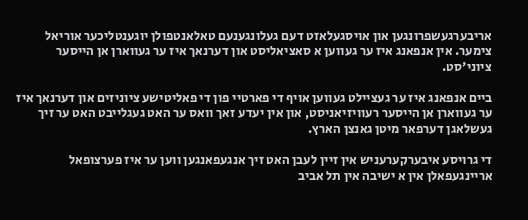אריבערגעשפרונגען און אויסגעלאזט דעם געלונגענעם טאלאנטפולן יוגענטליכער אוריאל צימער. אין אנפאנג איז ער געווען א סאציאליסט און דערנאך איז ער געווארן אן הייסער ציוני'סט.

ביים אנפאנג איז ער געציילט געווען אויף די פארטיי פון די פאליטישע ציוניזים און דערנאך איז ער געווארן אן הייסער רעוויזיאניסט, און אין יעדע זאך וואס ער האט געגלייבט האט ער זיך געשלאגן דערפאר מיטן גאנצן הארץ.

די גרויסע איבערקערעניש אין זיין לעבן האט זיך אנגעפאנגען ווען ער איז פערצופאל אריינגעפאלן אין א ישיבה אין תל אביב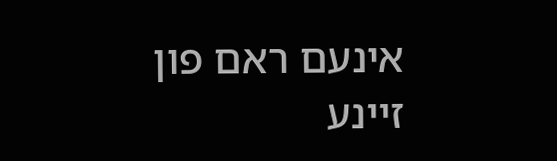אינעם ראם פון זיינע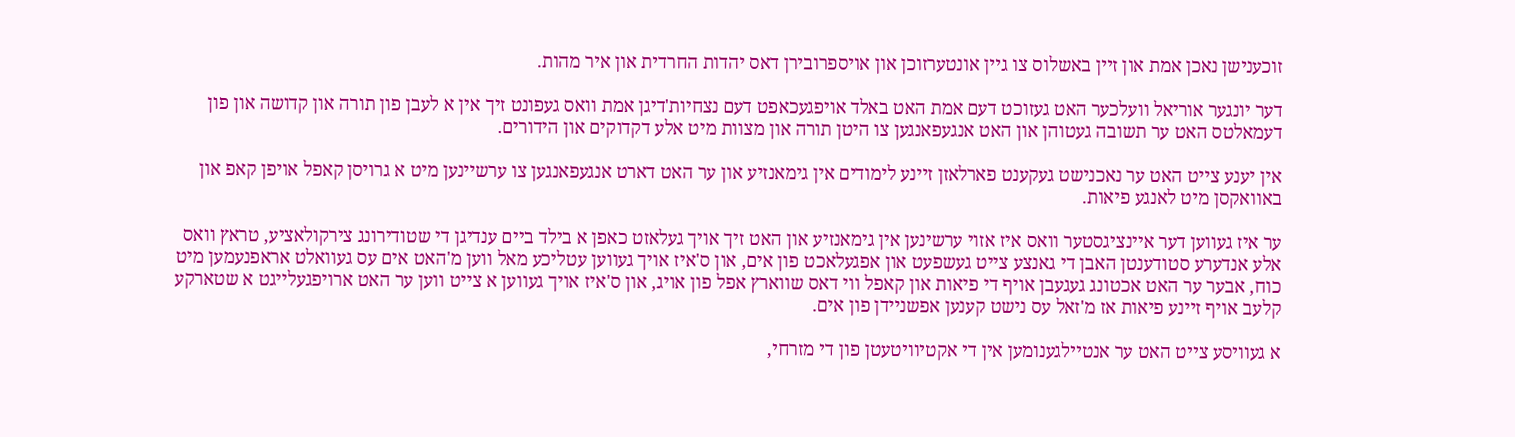זוכענישן נאכן אמת און זיין באשלוס צו גיין אונטערזוכן און אויספרובירן דאס יהדות החרדית און איר מהות.

דער יונגער אוריאל וועלכער האט געזוכט דעם אמת האט באלד אויפגעכאפט דעם נצחיות'דיגן אמת וואס געפונט זיך אין א לעבן פון תורה און קדושה און פון דעמאלטס האט ער תשובה געטוהן און האט אנגעפאנגען צו היטן תורה און מצוות מיט אלע דקדוקים און הידורים.

אין יענע צייט האט ער נאכנישט געקענט פארלאזן זיינע לימודים אין גימאנזיע און ער האט דארט אנגעפאנגען צו ערשיינען מיט א גרויסן קאפל אויפן קאפ און באוואקסן מיט לאנגע פיאות.

ער איז געווען דער איינציגסטער וואס איז אזוי ערשינען אין גימאנזיע און האט זיך אויך געלאזט כאפן א בילד ביים ענדיגן די שטודירונג צירקולאציע, טראץ וואס אלע אנדערע סטודענטן האבן די גאנצע צייט געשפעט און אפגעלאכט פון אים, און ס'איז אויך געווען עטליכע מאל ווען מ'האט אים עס געוואלט אראפנעמען מיט כוח, אבער ער האט אכטונג געגעבן אויף די פיאות און קאפל ווי דאס שווארץ אפל פון אויג, און ס'איז אויך געווען א צייט ווען ער האט ארויפגעלייגט א שטארקע קלעב אויף זיינע פיאות אז מ'זאל עס נישט קענען אפשניידן פון אים.

א געוויסע צייט האט ער אנטיילגענומען אין די אקטיוויטעטן פון די מזרחי,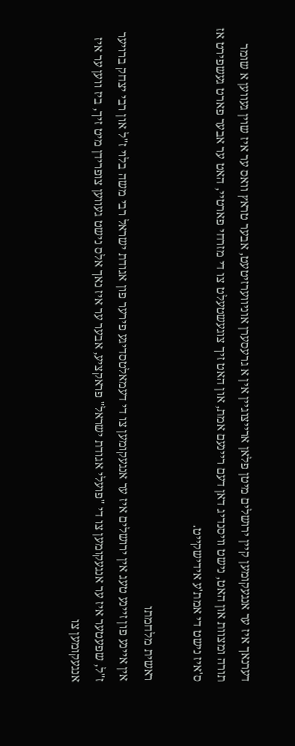דערנאך איז ער אנגעקומען קיין ירושלים מיטן פלאן ארייצוגיין אין א גרעסערן אוניווערזיטעט, אבער טראץ וואס ער איז שוין געווען א שומר תורה ומצוות און האט, נישט וויסנדיג דאן דעם ריינעם אמת, און האט זיך צוגעשטעלט צו די מזרחי פארטיי, האט ער אבער פארט געשפירט אז ס'איז נישט די אמת'ע אידישקייט.

ראשית מלחמתו
אין איינע פון זיינע טעג אין ירושלים איז ער אנגעקומען צו די דעמאלטסדיגע פירער פון אגודת ישראל רבי משה בלוי ז"ל און רבי יצחק ברויער ז"ל, שפעטער איז ער אנגעקומען צו די "פועלי אגודת ישראל" פראקציע, אבער ער איז נאך אלס נישט געווען צופרידן מיט זיך, ביז ווען ער איז אנגעקומען צו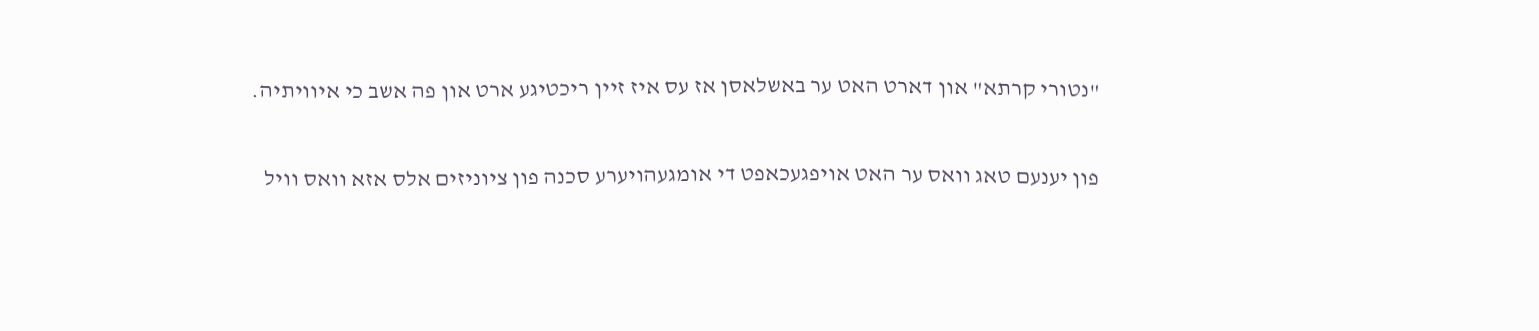"נטורי קרתא" און דארט האט ער באשלאסן אז עס איז זיין ריכטיגע ארט און פה אשב כי איוויתיה.

פון יענעם טאג וואס ער האט אויפגעכאפט די אומגעהויערע סכנה פון ציוניזים אלס אזא וואס וויל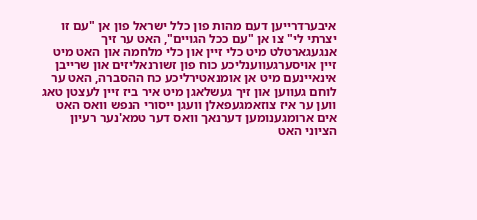איבערדרייען דעם מהות פון כלל ישראל פון אן "עם זו יצרתי לי" צו אן "עם ככל הגויים", האט ער זיך אנגעגארטלט מיט כלי זיין און כלי מלחמה און האט מיט זיין אויסערגעווענליכע כוח פון זשורנאליזים און שרייבן אינאיינעם מיט אן אומנאטירליכע כח ההסברה, האט ער לוחם געווען און זיך געשלאגן מיט איר ביז זיין לעצטן טאג ווען ער איז צוזאמגעפאלן וועגן ייסורי הנפש וואס האט אים ארומגענומען דערנאך וואס דער טמא'נער רעיון הציוני האט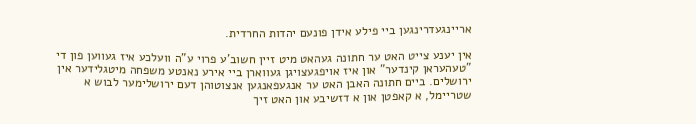אריינגעדרינגען ביי פילע אידן פונעם יהדות החרדית.

אין יענע צייט האט ער חתונה געהאט מיט זיין חשוב'ע פרוי ע"ה וועלכע איז געווען פון די "טעהעראן קינדער" און איז אויפגעצויגן געווארן ביי אירע נאנטע משפחה מיטגלידער אין ירושלים. ביים חתונה האבן האט ער אנגעפאנגען אנצוטוהן דעם ירושלימער לבוש א שטריימל, א קאפטן און א דזשיבע און האט זיך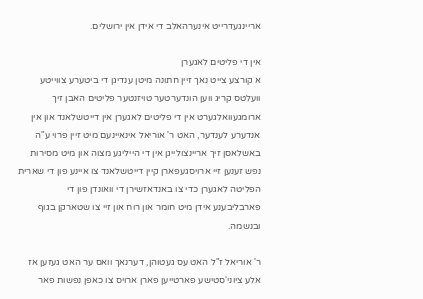אריינגעדרייט אינערהאלב די אידן אין ירושלים.

אין די פליטים לאגערן
א קורצע צייט נאך זיין חתונה מיטן ענדיגן די ביטערע צווייטע וועלטס קריג ווען הונדערטער טויזנטער פליטים האבן זיך ארומגעוואלגערט אין די פליטים לאגערן אין דייטשלאנד און אין אנדערע לענדער, האט ר' אוריאל אינאיינעם מיט זיין פרוי ע"ה באשלאסן זיך אריינצולייגן אין די הייליגע מצוה און מיט מסירות נפש זענען זיי ארויסגעפארן קיין דייטשלאנד צו איינע פון די שארית הפליטה לאגערן כדי צו באנדאזשירן די וואונדן פון די פארבליבענע אידן מיט חומר און רוח און זיי צו שטארקן בגוף ובנשמה.

ר' אוריאל ז"ל האט עס געטוהן, דערנאך וואס ער האט געזען אז אלע ציוני'סטישע פארטייען פארן ארויס צו כאפן נפשות פאר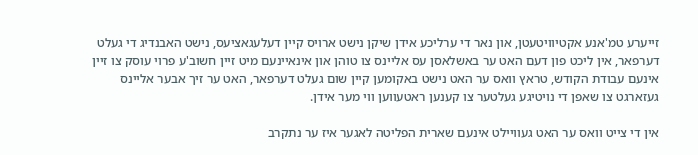זייערע טמ'אנע אקטיוויטעטן, און נאר די ערליכע אידן שיקן נישט ארויס קיין דעלעגאציעס, נישט האבנדיג די געלט דערפאר, אין ליכט פון דעם האט ער באשלאסן עס אליינס צו טוהן און אינאיינעם מיט זיין חשוב'ע פרוי עוסק צו זיין אינעם עבודת הקודש, טראץ וואס ער האט נישט באקומען קיין שום געלט דערפאר, האט ער זיך אבער אליינס געזארגט צו שאפן די נויטיגע געלטער צו קענען ראטעווען ווי מער אידן.

אין די צייט וואס ער האט געוויילט אינעם שארית הפליטה לאגער איז ער נתקרב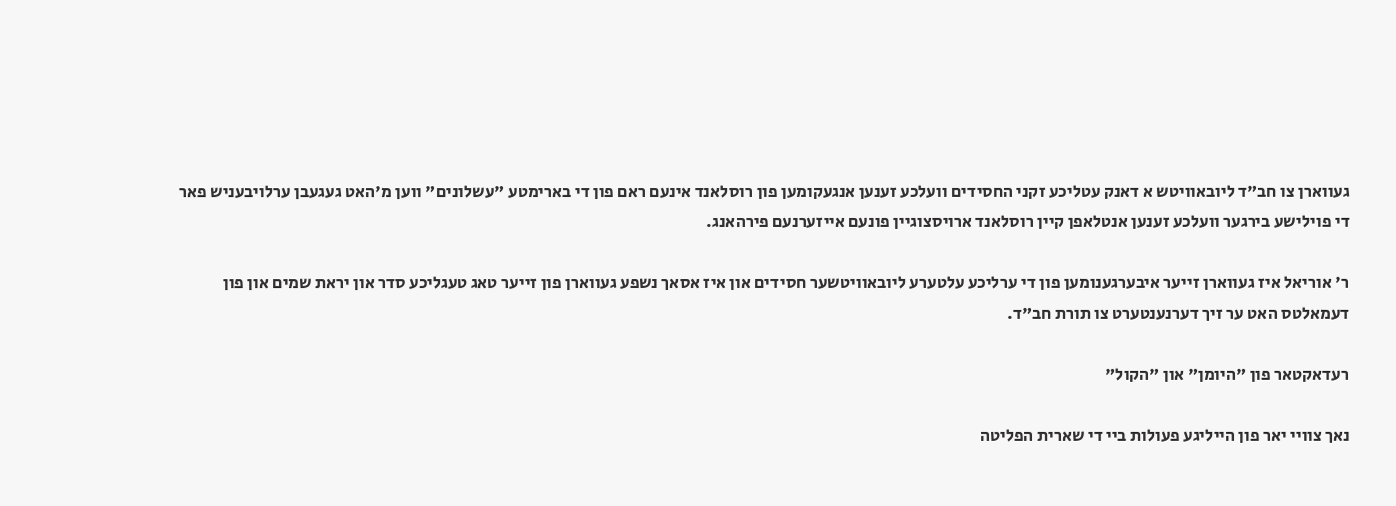געווארן צו חב"ד ליובאוויטש א דאנק עטליכע זקני החסידים וועלכע זענען אנגעקומען פון רוסלאנד אינעם ראם פון די בארימטע "עשלונים" ווען מ'האט געגעבן ערלויבעניש פאר די פוילישע בירגער וועלכע זענען אנטלאפן קיין רוסלאנד ארויסצוגיין פונעם אייזערנעם פירהאנג.

ר' אוריאל איז געווארן זייער איבערגענומען פון די ערליכע עלטערע ליובאוויטשער חסידים און איז אסאך נשפע געווארן פון זייער טאג טעגליכע סדר און יראת שמים און פון דעמאלטס האט ער זיך דערנענטערט צו תורת חב"ד.

רעדאקטאר פון "היומן" און "הקול"

נאך צוויי יאר פון הייליגע פעולות ביי די שארית הפליטה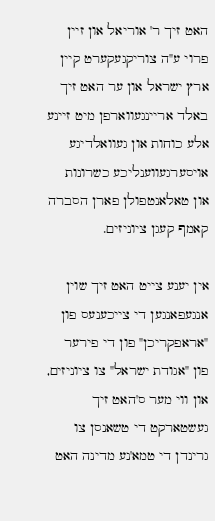האט זיך ר' אוריאל און זיין פרוי ע"ה צוריקגעקערט קיין ארץ ישראל און ער האט זיך באלד אריינגעווארפן מיט זיינע אלע כוחות און געוואלדיגע אויסערגעווענליכע כשרונות און טאלאנטפולן פארן הסברה קאמף קעגן ציוניזים.

אין יענע צייט האט זיך שוין אנגעפאנגען די צייכענעס פון "אראפקריכן" פון די פירער פון "אגודת ישראל" צו ציוניזים, און ווי מער ס'האט זיך געשטארקט די טשאנסן צו גרינדן די טמא'נע מדינה האט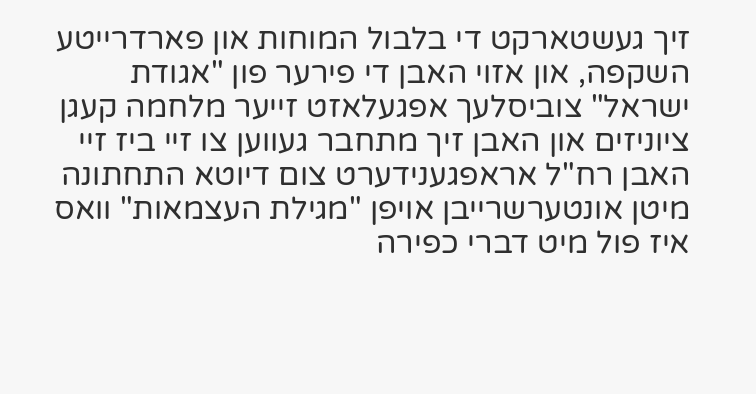זיך געשטארקט די בלבול המוחות און פארדרייטע השקפה, און אזוי האבן די פירער פון "אגודת ישראל" צוביסלעך אפגעלאזט זייער מלחמה קעגן ציוניזים און האבן זיך מתחבר געווען צו זיי ביז זיי האבן רח"ל אראפגענידערט צום דיוטא התחתונה מיטן אונטערשרייבן אויפן "מגילת העצמאות" וואס איז פול מיט דברי כפירה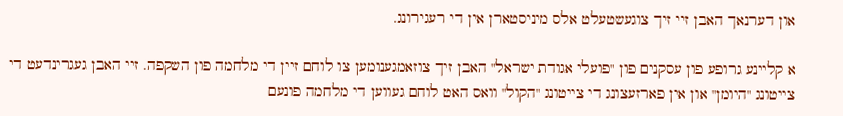און דערנאך האבן זיי זיך צוגעשטעלט אלס מיניסטארן אין די רעגירונג.

א קליינע גרופע פון עסקנים פון "פועלי אגודת ישראל" האבן זיך צוזאמגענומען צו לוחם זיין די מלחמה פון השקפה. זיי האבן געגרינדעט די צייטונג "היומן" און אין פארזעצונג די צייטונג "הקול" וואס האט לוחם געווען די מלחמה פונעם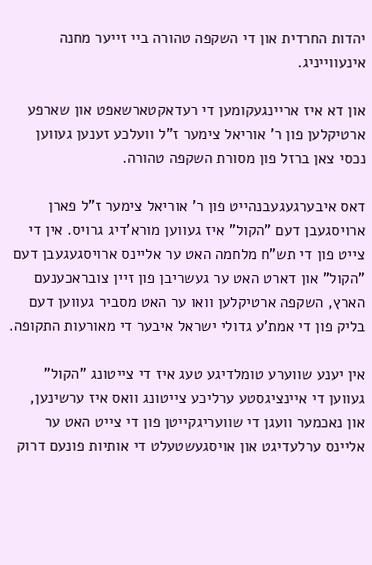יהדות החרדית און די השקפה טהורה ביי זייער מחנה אינעווייניג.

און דא איז אריינגעקומען די רעדאקטארשאפט און שארפע ארטיקלען פון ר' אוריאל צימער ז"ל וועלכע זענען געווען נכסי צאן ברזל פון מסורת השקפה טהורה.

דאס איבערגעגעבנהייט פון ר' אוריאל צימער ז"ל פארן ארויסגעבן דעם "הקול" איז געווען מורא'דיג גרויס. אין די צייט פון די תש"ח מלחמה האט ער אליינס ארויסגעגעבן דעם "הקול" און דארט האט ער געשריבן פון זיין צובראכענעם הארץ, השקפה ארטיקלען וואו ער האט מסביר געווען דעם בליק פון די אמת'ע גדולי ישראל איבער די מאורעות התקופה.

אין יענע שווערע טומלדיגע טעג איז די צייטונג "הקול" געווען די איינציגסטע ערליכע צייטונג וואס איז ערשינען, און נאכמער וועגן די שוועריגקייטן פון די צייט האט ער אליינס ערלעדיגט און אויסגעשטעלט די אותיות פונעם דרוק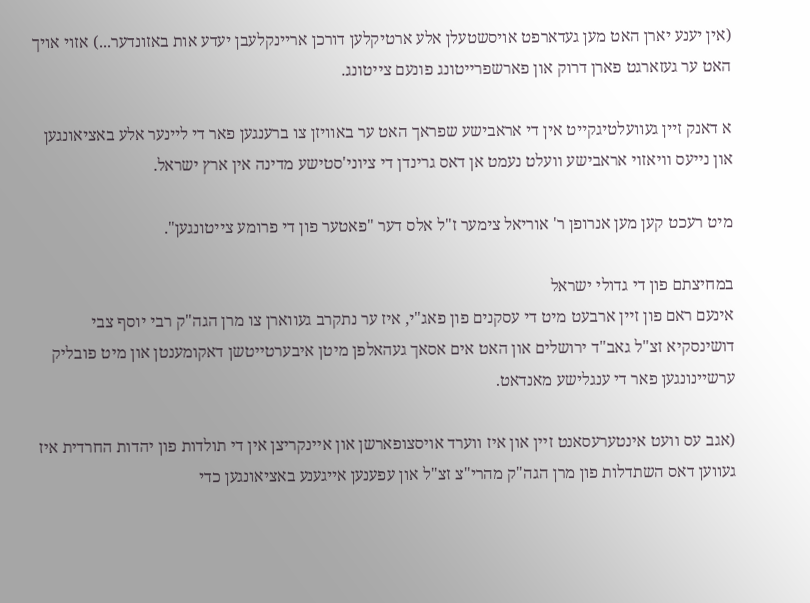(אין יענע יארן האט מען געדארפט אויסשטעלן אלע ארטיקלען דורכן אריינקלעבן יעדע אות באזונדער...) אזוי אויך האט ער געזארגט פארן דרוק און פארשפרייטונג פונעם צייטונג.

א דאנק זיין געוועלטיגקייט אין די אראבישע שפראך האט ער באוויזן צו ברענגען פאר די ליינער אלע באציאונגען און נייעס וויאזוי אראבישע וועלט נעמט אן דאס גרינדן די ציוני'סטישע מדינה אין ארץ ישראל.

מיט רעכט קען מען אנרופן ר' אוריאל צימער ז"ל אלס דער "פאטער פון די פרומע צייטונגען".

במחיצתם פון די גדולי ישראל
אינעם ראם פון זיין ארבעט מיט די עסקנים פון פאג"י, איז ער נתקרב געווארן צו מרן הגה"ק רבי יוסף צבי דושינסקיא זצ"ל גאב"ד ירושלים און האט אים אסאך געהאלפן מיטן איבערטייטשן דאקומענטן און מיט פובליק ערשיינונגען פאר די ענגלישע מאנדאט.

(אגב עס וועט אינטערעסאנט זיין און איז ווערד אויסצופארשן און איינקריצן אין די תולדות פון יהדות החרדית איז געווען דאס השתדלות פון מרן הגה"ק מהרי"צ זצ"ל און עפענען אייגענע באציאונגען כדי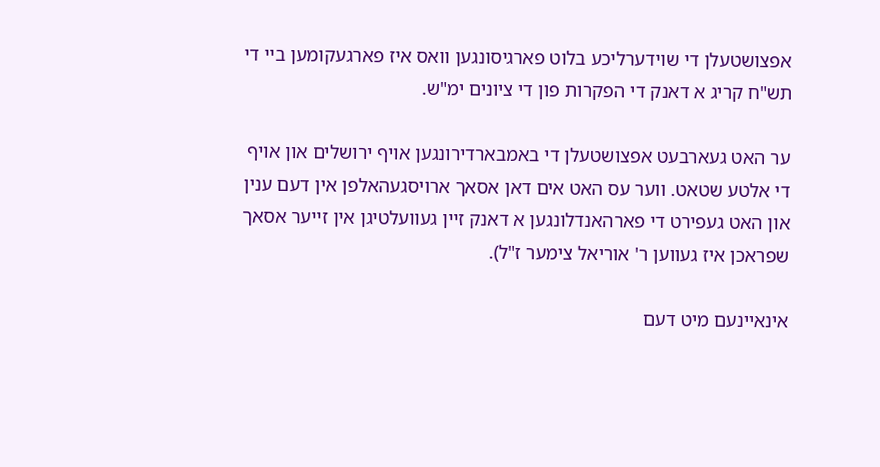אפצושטעלן די שוידערליכע בלוט פארגיסונגען וואס איז פארגעקומען ביי די תש"ח קריג א דאנק די הפקרות פון די ציונים ימ"ש.

ער האט געארבעט אפצושטעלן די באמבארדירונגען אויף ירושלים און אויף די אלטע שטאט. ווער עס האט אים דאן אסאך ארויסגעהאלפן אין דעם ענין און האט געפירט די פארהאנדלונגען א דאנק זיין געוועלטיגן אין זייער אסאך שפראכן איז געווען ר' אוריאל צימער ז"ל).

אינאיינעם מיט דעם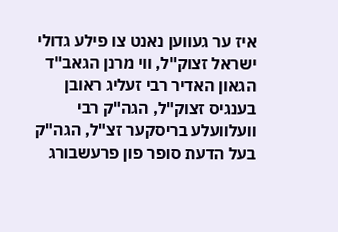איז ער געווען נאנט צו פילע גדולי ישראל זצוק"ל, ווי מרנן הגאב"ד הגאון האדיר רבי זעליג ראובן בענגיס זצוק"ל, הגה"ק רבי וועלוועלע בריסקער זצ"ל, הגה"ק בעל הדעת סופר פון פרעשבורג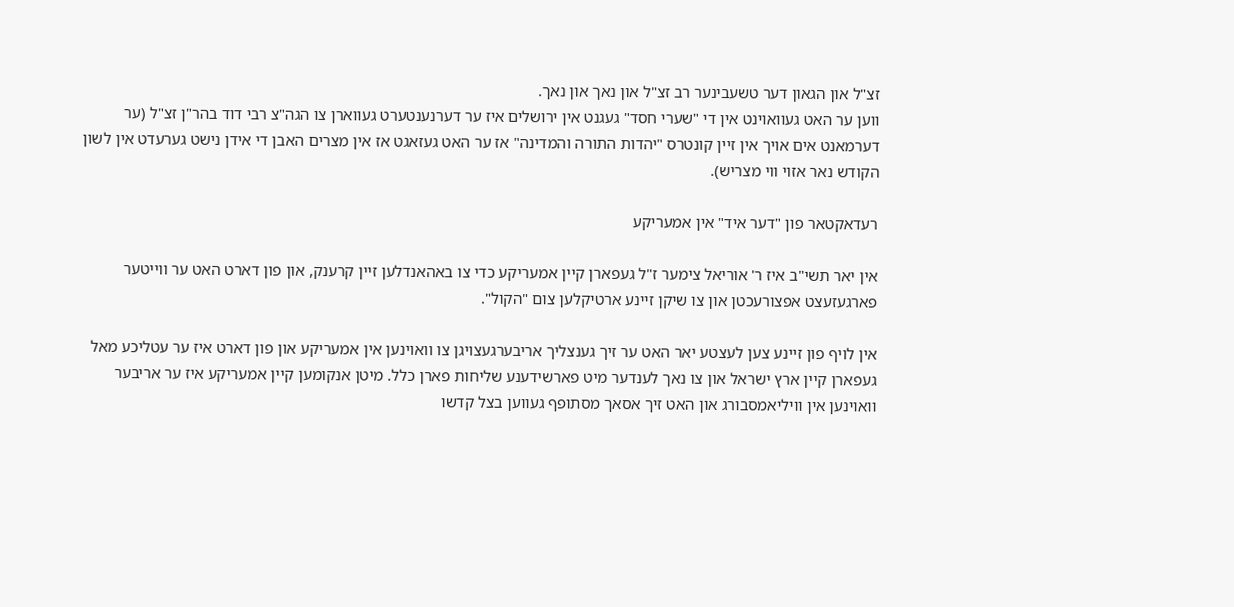זצ"ל און הגאון דער טשעבינער רב זצ"ל און נאך און נאך.
ווען ער האט געוואוינט אין די "שערי חסד" געגנט אין ירושלים איז ער דערנענטערט געווארן צו הגה"צ רבי דוד בהר"ן זצ"ל (ער דערמאנט אים אויך אין זיין קונטרס "יהדות התורה והמדינה" אז ער האט געזאגט אז אין מצרים האבן די אידן נישט גערעדט אין לשון הקודש נאר אזוי ווי מצריש).

רעדאקטאר פון "דער איד" אין אמעריקע

אין יאר תשי"ב איז ר' אוריאל צימער ז"ל געפארן קיין אמעריקע כדי צו באהאנדלען זיין קרענק, און פון דארט האט ער ווייטער פארגעזעצט אפצורעכטן און צו שיקן זיינע ארטיקלען צום "הקול".

אין לויף פון זיינע צען לעצטע יאר האט ער זיך גענצליך אריבערגעצויגן צו וואוינען אין אמעריקע און פון דארט איז ער עטליכע מאל געפארן קיין ארץ ישראל און צו נאך לענדער מיט פארשידענע שליחות פארן כלל. מיטן אנקומען קיין אמעריקע איז ער אריבער וואוינען אין וויליאמסבורג און האט זיך אסאך מסתופף געווען בצל קדשו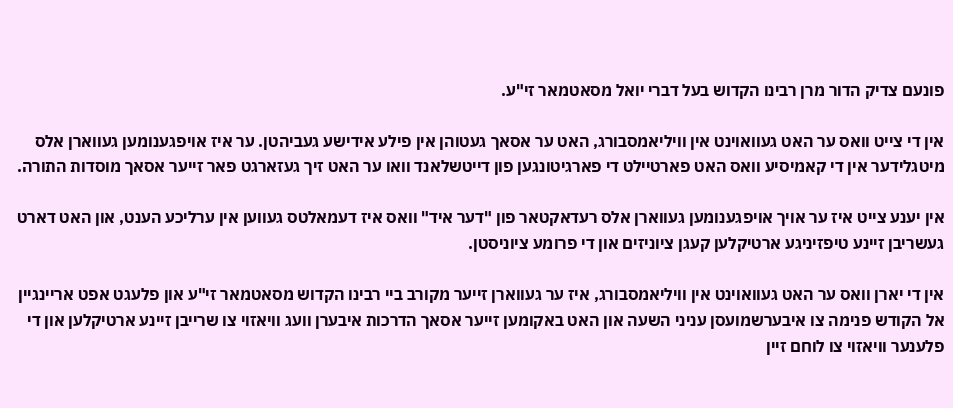פונעם צדיק הדור מרן רבינו הקדוש בעל דברי יואל מסאטמאר זי"ע.

אין די צייט וואס ער האט געוואוינט אין וויליאמסבורג, האט ער אסאך געטוהן אין פילע אידישע געביהטן. ער איז אויפגענומען געווארן אלס מיטגלידער אין די קאמיסיע וואס האט פארטיילט די פארגיטונגען פון דייטשלאנד וואו ער האט זיך געזארגט פאר זייער אסאך מוסדות התורה.

אין יענע צייט איז ער אויך אויפגענומען געווארן אלס רעדאקטאר פון "דער איד" וואס איז דעמאלטס געווען אין ערליכע הענט, און האט דארט געשריבן זיינע טיפזיניגע ארטיקלען קעגן ציוניזים און די פרומע ציוניסטן.

אין די יארן וואס ער האט געוואוינט אין וויליאמסבורג, איז ער געווארן זייער מקורב ביי רבינו הקדוש מסאטמאר זי"ע און פלעגט אפט אריינגיין אל הקודש פנימה צו איבערשמועסן עניני השעה און האט באקומען זייער אסאך הדרכות איבערן וועג וויאזוי צו שרייבן זיינע ארטיקלען און די פלענער וויאזוי צו לוחם זיין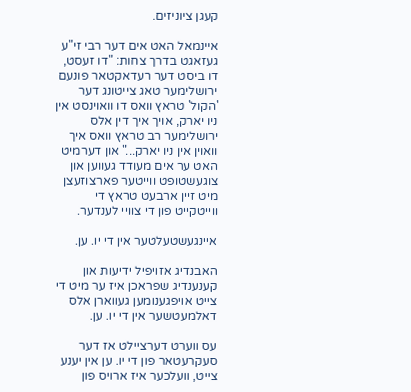קעגן ציוניזים.

איינמאל האט אים דער רבי זי"ע געזאגט בדרך צחות: "דו זעסט, דו ביסט דער רעדאקטאר פונעם ירושלימער טאג צייטונג דער 'הקול' טראץ וואס דו וואוינסט אין ניו יארק, אויך איך דין אלס ירושלימער רב טראץ וואס איך וואוין אין ניו יארק..." און דערמיט האט ער אים מעודד געווען און צוגעשטופט ווייטער פארצוזעצן מיט זיין ארבעט טראץ די ווייטקייט פון די צוויי לענדער.

איינגעשטעלטער אין די יו. ען.

האבנדיג אזויפיל ידיעות און קענענדיג שפראכן איז ער מיט די צייט אויפגענומען געווארן אלס דאלמעטשער אין די יו. ען.

עס ווערט דערציילט אז דער סעקרעטאר פון די יו. ען אין יענע צייט, וועלכער איז ארויס פון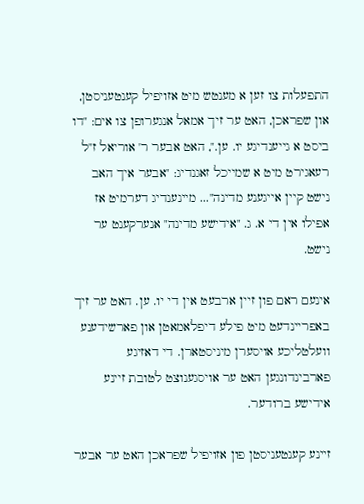התפעלות צו זען א מענטש מיט אזויפיל קענטעניסטן, און שפראכן, האט ער זיך אמאל אנגערופן צו אים: "דו ביסט א גייענדיגע יו. ען.", האט אבער ר' אוריאל ז"ל רעאגירט מיט א שמייכל זאגנדיג: "אבער איך האב נישט קיין אייגענע מדינה"... מיינענדיג דערמיט אז אפילו אין די א. ג. "אידישע מדינה" אנערקענט ער נישט.

אינעם ראם פון זיין ארבעט אין די יו. ען. האט ער זיך באפריינדעט מיט פילע דיפלאמאטן און פארשידענע וועלטליכע אויסערן מיניסטארן. די דאזיגע פארבינדונגען האט ער אויסגענוצט לטובת זיינע אידישע ברודער.

זיינע קענטעניסטן פון אזויפיל שפראכן האט ער אבער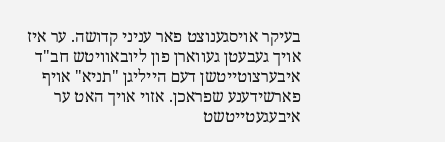בעיקר אויסגענוצט פאר עניני קדושה. ער איז אויך געבעטן געווארן פון ליובאוויטש חב"ד איבערצוטייטשן דעם הייליגן "תניא" אויף פארשידענע שפראכן. אזוי אויך האט ער איבעגעטייטשט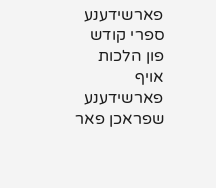פארשידענע ספרי קודש פון הלכות אויף פארשידענע שפראכן פאר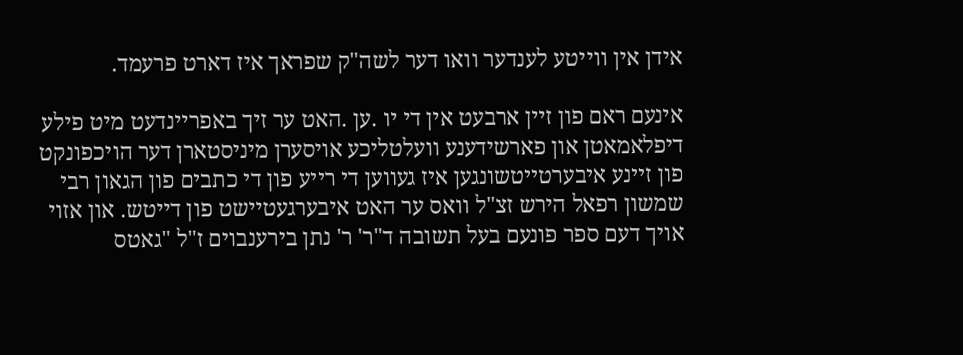אידן אין ווייטע לענדער וואו דער לשה"ק שפראך איז דארט פרעמד.

אינעם ראם פון זיין ארבעט אין די יו .ען .האט ער זיך באפריינדעט מיט פילע דיפלאמאטן און פארשידענע וועלטליכע אויסערן מיניסטארן דער הויכפונקט פון זיינע איבערטייטשונגען איז געווען די רייע פון די כתבים פון הגאון רבי שמשון רפאל הירש זצ"ל וואס ער האט איבערגעטיישט פון דייטש. און אזוי אויך דעם ספר פונעם בעל תשובה ד"ר' ר' נתן בירענבוים ז"ל "גאטס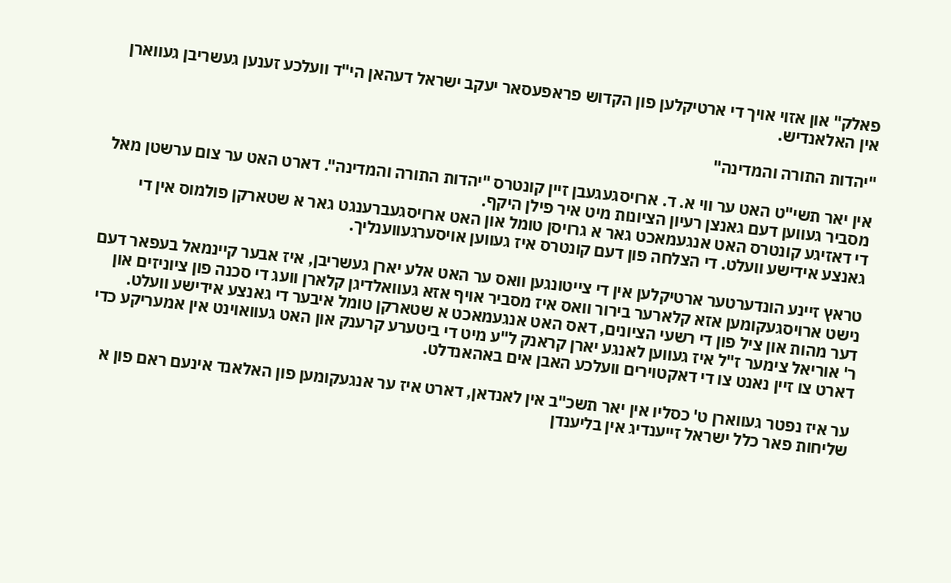פאלק" און אזוי אויך די ארטיקלען פון הקדוש פראפעסאר יעקב ישראל דעהאן הי"ד וועלכע זענען געשריבן געווארן אין האלאנדיש.

"יהדות התורה והמדינה"

אין יאר תשי"ט האט ער ווי א. ד. ארויסגעגעבן זיין קונטרס "יהדות התורה והמדינה". דארט האט ער צום ערשטן מאל מסביר געווען דעם גאנצן רעיון הציונות מיט איר פילן היקף.
די דאזיגע קונטרס האט אנגעמאכט גאר א גרויסן טומל און האט ארויסגעברענגט גאר א שטארקן פולמוס אין די גאנצע אידישע וועלט. די הצלחה פון דעם קונטרס איז געווען אויסערגעווענליך.

טראץ זיינע הונדערטער ארטיקלען אין די צייטונגען וואס ער האט אלע יארן געשריבן, איז אבער קיינמאל בעפאר דעם נישט ארויסגעקומען אזא קלארער בירור וואס איז מסביר אויף אזא געוואלדיגן קלארן וועג די סכנה פון ציוניזים און דער מהות און ציל פון די רשעי הציונים, דאס האט אנגעמאכט א שטארקן טומל איבער די גאנצע אידישע וועלט.
ר' אוריאל צימער ז"ל איז געווען לאנגע יארן קראנק ל"ע מיט די ביטערע קרענק און האט געוואוינט אין אמעריקע כדי דארט צו זיין נאנט צו די דאקטוירים וועלכע האבן אים באהאנדלט.

ער איז נפטר געווארן ט' כסליו אין יאר תשכ"ב אין לאנדאן, דארט איז ער אנגעקומען פון האלאנד אינעם ראם פון א שליחות פאר כלל ישראל זייענדיג אין בליענדן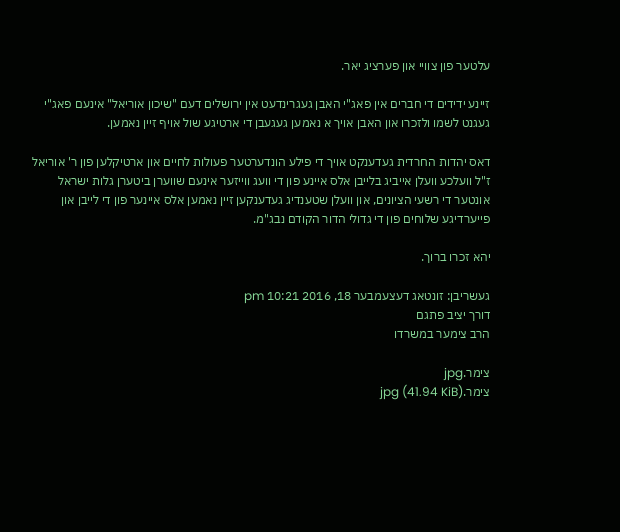עלטער פון צוויי און פערציג יאר.

זיינע ידידים די חברים אין פאג"י האבן געגרינדעט אין ירושלים דעם "שיכון אוריאל" אינעם פאג"י געגנט לשמו ולזכרו און האבן אויך א נאמען געגעבן די ארטיגע שול אויף זיין נאמען.

דאס יהדות החרדית געדענקט אויך די פילע הונדערטער פעולות לחיים און ארטיקלען פון ר' אוריאל ז"ל וועלכע וועלן אייביג בלייבן אלס איינע פון די וועג ווייזער אינעם שווערן ביטערן גלות ישראל אונטער די רשעי הציונים, און וועלן שטענדיג געדענקען זיין נאמען אלס איינער פון די לייבן און פייערדיגע שלוחים פון די גדולי הדור הקודם נבג"מ.

יהא זכרו ברוך.

געשריבן: זונטאג דעצעמבער 18, 2016 10:21 pm
דורך יציב פתגם
הרב צימער במשרדו

צימר.jpg
צימר.jpg (41.94 KiB)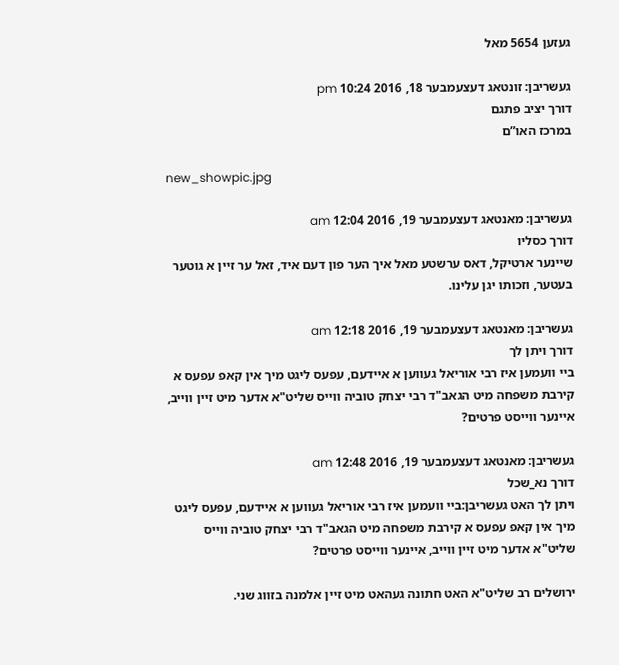געזען 5654 מאל

געשריבן: זונטאג דעצעמבער 18, 2016 10:24 pm
דורך יציב פתגם
במרכז האו”ם

new_showpic.jpg

געשריבן: מאנטאג דעצעמבער 19, 2016 12:04 am
דורך כסליו
שיינער ארטיקל, דאס ערשטע מאל איך הער פון דעם איד, זאל ער זיין א גוטער בעטער, וזכותו יגן עלינו.

געשריבן: מאנטאג דעצעמבער 19, 2016 12:18 am
דורך ויתן לך
ביי וועמען איז רבי אוריאל געווען א איידעם, עפעס ליגט מיך אין קאפ עפעס א קירבת משפחה מיט הגאב"ד רבי יצחק טוביה ווייס שליט"א אדער מיט זיין ווייב, איינער ווייסט פרטים?

געשריבן: מאנטאג דעצעמבער 19, 2016 12:48 am
דורך נא_שכל
ויתן לך האט געשריבן:ביי וועמען איז רבי אוריאל געווען א איידעם, עפעס ליגט מיך אין קאפ עפעס א קירבת משפחה מיט הגאב"ד רבי יצחק טוביה ווייס שליט"א אדער מיט זיין ווייב, איינער ווייסט פרטים?

ירושלים רב שליט"א האט חתונה געהאט מיט זיין אלמנה בזווג שני.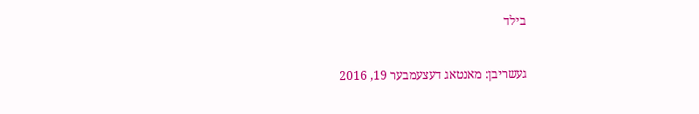בילד

געשריבן: מאנטאג דעצעמבער 19, 2016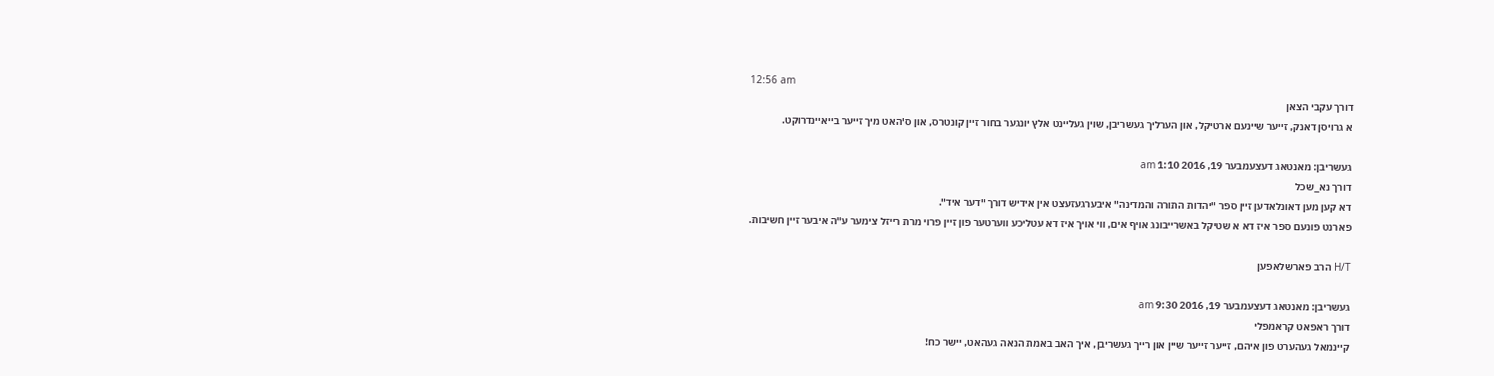12:56 am
דורך עקבי הצאן
א גרויסן דאנק, זייער שיינעם ארטיקל, און הערליך געשריבן, שוין געליינט אלץ יונגער בחור זיין קונטרס, און ס'האט מיך זייער בייאיינדרוקט.

געשריבן: מאנטאג דעצעמבער 19, 2016 1:10 am
דורך נא_שכל
דא קען מען דאונלאדען זיין ספר "יהדות התורה והמדינה" איבערגעזעצט אין אידיש דורך "דער איד".
פארנט פונעם ספר איז דא א שטיקל באשרייבונג אויף אים, ווי אויך איז דא עטליכע ווערטער פון זיין פרוי מרת רייזל צימער ע"ה איבער זיין חשיבות.

H/T הרב פארשלאפען

געשריבן: מאנטאג דעצעמבער 19, 2016 9:30 am
דורך ראפאט קראמפלי
קיינמאל געהערט פון איהם, זייער זייער שיין און רייך געשריבן, איך האב באמת הנאה געהאט, יישר כח!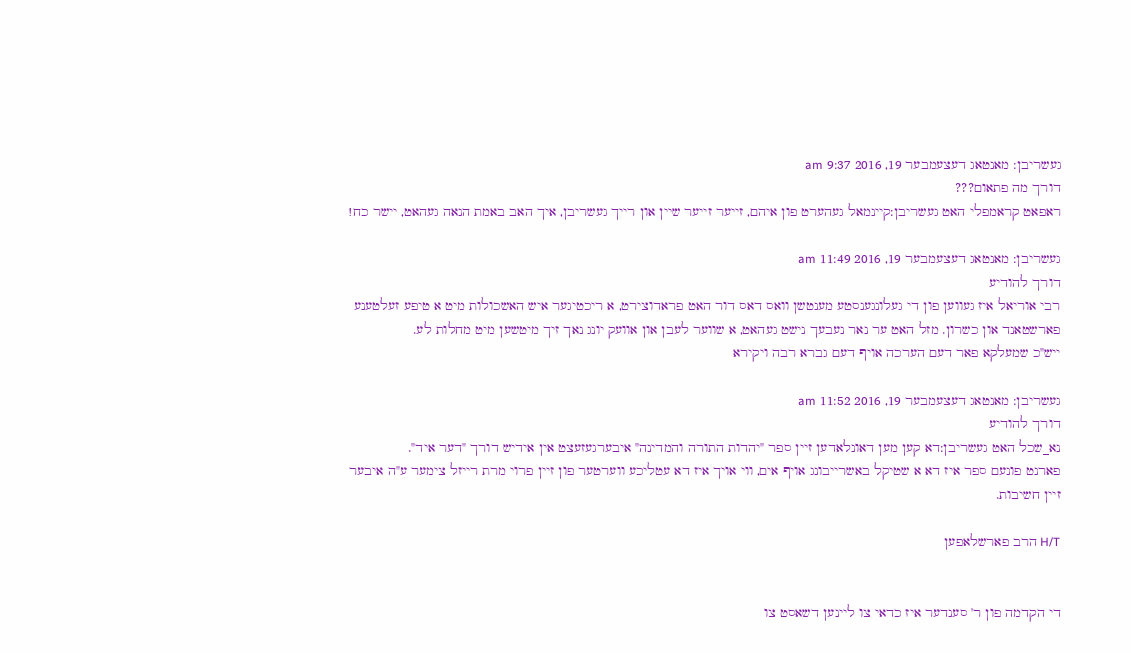געשריבן: מאנטאג דעצעמבער 19, 2016 9:37 am
דורך מה פתאום???
ראפאט קראמפלי האט געשריבן:קיינמאל געהערט פון איהם, זייער זייער שיין און רייך געשריבן, איך האב באמת הנאה געהאט, יישר כח!

געשריבן: מאנטאג דעצעמבער 19, 2016 11:49 am
דורך להודיע
רבי אוריאל איז געווען פון די געלונגענסטע מענטשן וואס דאס דור האט פראדוצירט, א ריכטיגער איש האשכולות מיט א טיפע זעלטענע פארשטאנד און כשרון. מזל האט ער נאר נעבעך נישט געהאט, א שווער לעבן און אוועק יונג נאך זיך מיטשען מיט מחלות לע.
ייש"כ שמעלקא פאר דעם הערכה אויף דעם גברא רבה ויקירא

געשריבן: מאנטאג דעצעמבער 19, 2016 11:52 am
דורך להודיע
נא_שכל האט געשריבן:דא קען מען דאונלאדען זיין ספר "יהדות התורה והמדינה" איבערגעזעצט אין אידיש דורך "דער איד".
פארנט פונעם ספר איז דא א שטיקל באשרייבונג אויף אים, ווי אויך איז דא עטליכע ווערטער פון זיין פרוי מרת רייזל צימער ע"ה איבער זיין חשיבות.

H/T הרב פארשלאפען


די הקדמה פון ר' סענדער איז כדאי צו ליינען דשאסט צו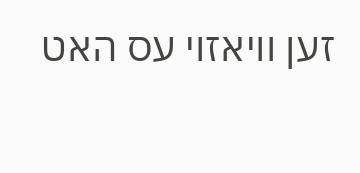זען וויאזוי עס האט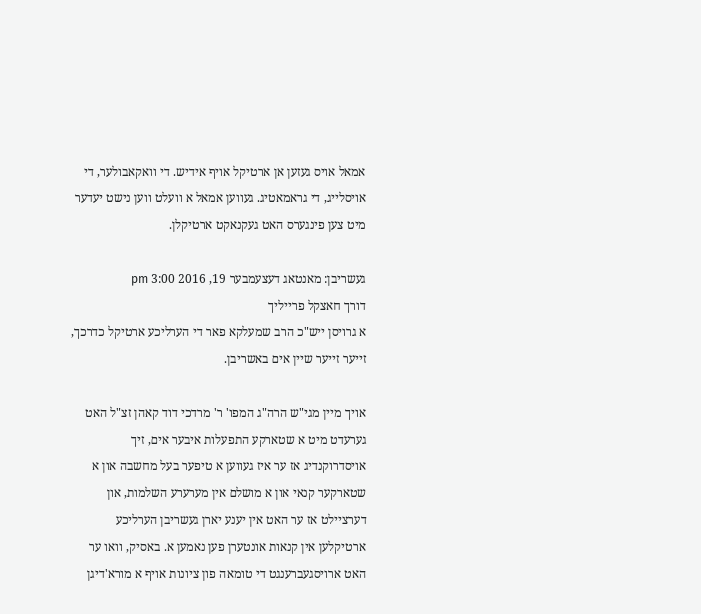אמאל אויס געזען אן ארטיקל אויף אידיש. די וואקאבולער, די אויסלייג, די גראמאטיג. געווען אמאל א וועלט ווען נישט יעדער מיט צען פינגערס האט געקנאקט ארטיקלן.

געשריבן: מאנטאג דעצעמבער 19, 2016 3:00 pm
דורך חאצקל פרייליך
א גרויסן ייש"כ הרב שמעלקא פאר די הערליכע ארטיקל כדרכך, זייער זייער שיין אים באשריבן.

אויך מיין מגי"ש הרה"ג המפו' ר' מרדכי דוד קאהן זצ"ל האט גערעדט מיט א שטארקע התפעלות איבער אים, זיך אויסדרוקנדיג אז ער איז געווען א טיפער בעל מחשבה און א שטארקער קנאי און א מושלם אין מערערע השלמות, און דערציילט אז ער האט אין יענע יארן געשריבן הערליכע ארטיקלען אין קנאות אונטערן פען נאמען א. באסיק, וואו ער האט ארויסגעברענגט די טומאה פון ציונות אויף א מורא'דיגן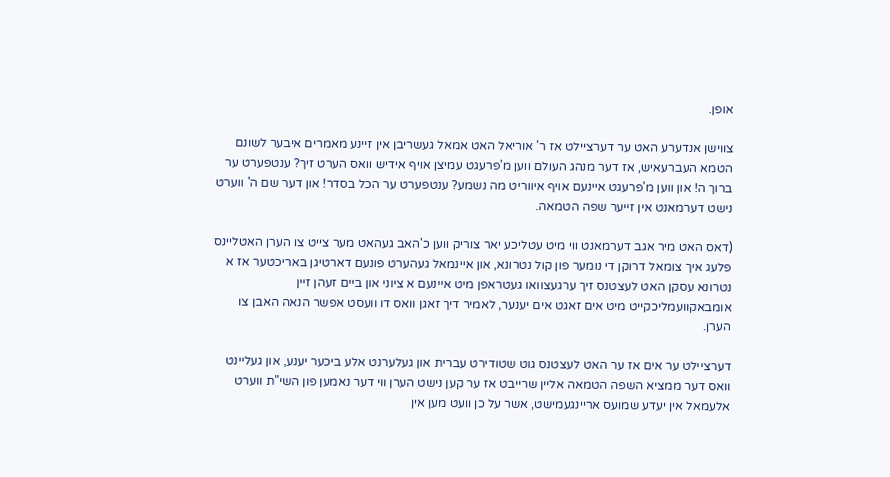אופן.

צווישן אנדערע האט ער דערציילט אז ר' אוריאל האט אמאל געשריבן אין זיינע מאמרים איבער לשונם הטמא העברעאיש, אז דער מנהג העולם ווען מ'פרעגט עמיצן אויף אידיש וואס הערט זיך? ענטפערט ער ברוך ה! און ווען מ'פרעגט איינעם אויף איווריט מה נשמע? ענטפערט ער הכל בסדר! און דער שם ה' ווערט נישט דערמאנט אין זייער שפה הטמאה.

(דאס האט מיר אגב דערמאנט ווי מיט עטליכע יאר צוריק ווען כ'האב געהאט מער צייט צו הערן האטליינס פלעג איך צומאל דרוקן די נומער פון קול נטרונא, און איינמאל געהערט פונעם דארטיגן באריכטער אז א נטרונא עסקן האט לעצטנס זיך ערגעצוואו געטראפן מיט איינעם א ציוני און ביים זעהן זיין אומבאקוועמליכקייט מיט אים זאגט אים יענער, לאמיר דיך זאגן וואס דו וועסט אפשר הנאה האבן צו הערן.

דערציילט ער אים אז ער האט לעצטנס גוט שטודירט עברית און געלערנט אלע ביכער יענע, און געליינט וואס דער ממציא השפה הטמאה אליין שרייבט אז ער קען נישט הערן ווי דער נאמען פון השי"ת ווערט אלעמאל אין יעדע שמועס אריינגעמישט, אשר על כן וועט מען אין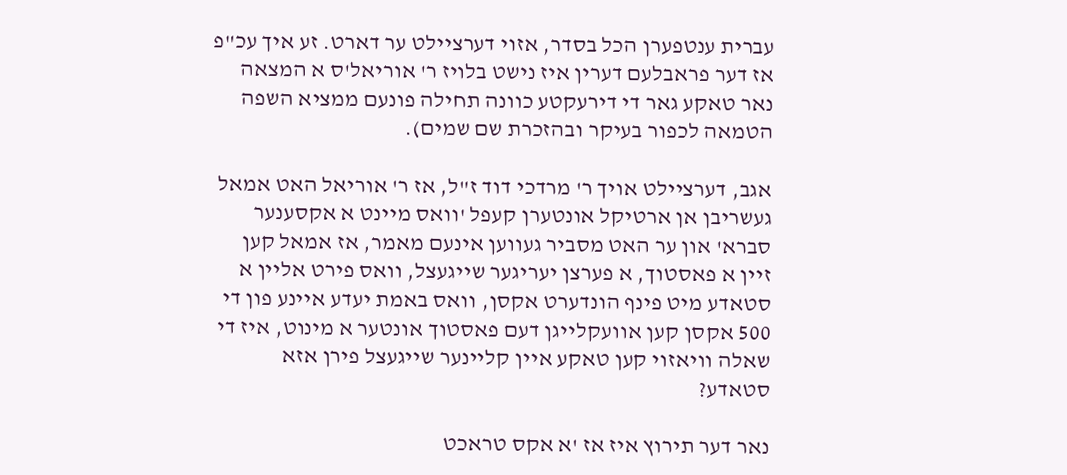עברית ענטפערן הכל בסדר, אזוי דערציילט ער דארט. זע איך עכ"פ אז דער פראבלעם דערין איז נישט בלויז ר' אוריאל'ס א המצאה נאר טאקע גאר די דירעקטע כוונה תחילה פונעם ממציא השפה הטמאה לכפור בעיקר ובהזכרת שם שמים).

אגב, דערציילט אויך ר' מרדכי דוד ז"ל, אז ר' אוריאל האט אמאל געשריבן אן ארטיקל אונטערן קעפל 'וואס מיינט א אקסענער סברא' און ער האט מסביר געווען אינעם מאמר, אז אמאל קען זיין א פאסטוך, א פערצן יעריגער שייגעצל, וואס פירט אליין א סטאדע מיט פינף הונדערט אקסן, וואס באמת יעדע איינע פון די 500 אקסן קען אוועקלייגן דעם פאסטוך אונטער א מינוט, איז די שאלה וויאזוי קען טאקע איין קליינער שייגעצל פירן אזא סטאדע?

נאר דער תירוץ איז אז 'א אקס טראכט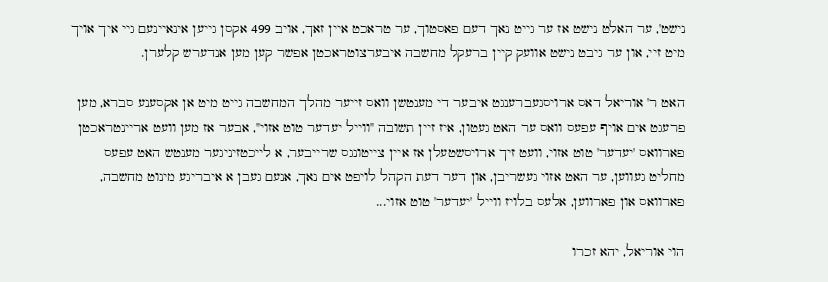נישט', ער האלט נישט אז ער גייט נאך דעם פאסטוך, ער טראכט איין זאך, אויב 499 אקסן גייען אינאיינעם גיי איך אויך מיט זיי, און ער גיבט נישט אוועק קיין ברעקל מחשבה איבערצוטראכטן אפשר קען מען אנדערש קלערן.

האט ר' אוריאל דאס ארויסגעברענגט איבער די מענטשן וואס זייער מהלך המחשבה גייט מיט אן אקסענע סברא, מען פרעגט אים אויף עפעס וואס ער האט געטון, איז זיין תשובה "ווייל יעדער טוט אזוי", אבער אז מען וועט אריינטראכטן פארוואס 'יעדער' טוט אזוי, וועט זיך ארויסשטעלן אז איין צייטונגס שרייבער, א לייכטזיניגער מענטש האט עפעס מחליט געווען, ער האט אזוי געשריבן, און דער דעת הקהל לויפט אים נאך, אנעם געבן א איבריגע מינוט מחשבה, פארוואס און פארווען, אלעס בלויז ווייל 'יעדער' טוט אזוי...

הוי אוריאל, יהא זכרו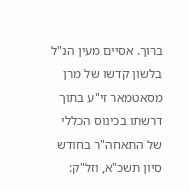ברוך. אסיים מעין הנ"ל בלשון קדשו של מרן מסאטמאר זי"ע בתוך דרשתו בכינוס הכללי של התאחה"ר בחודש סיון תשכ"א, וזל"ק: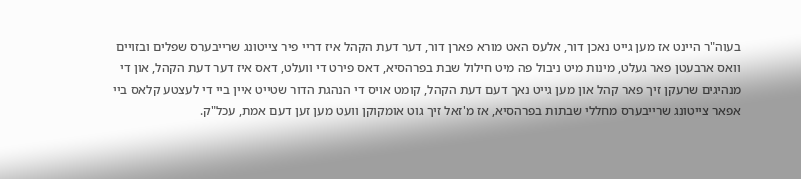בעוה"ר היינט אז מען גייט נאכן דור, אלעס האט מורא פארן דור, דער דעת הקהל איז דריי פיר צייטונג שרייבערס שפלים ובזויים וואס ארבעטן פאר געלט, מינות מיט ניבול פה מיט חילול שבת בפרהסיא, דאס פירט די וועלט, דאס איז דער דעת הקהל, און די מנהיגים שרעקן זיך פאר קהל און מען גייט נאך דעם דעת הקהל, קומט אויס די הנהגת הדור שטייט איין ביי די לעצטע קלאס ביי אפאר צייטונג שרייבערס מחללי שבתות בפרהסיא, אז מ'זאל זיך גוט אומקוקן וועט מען זען דעם אמת, עכל"ק.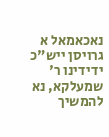נאכאמאל א גרויסן ייש"כ ידידינו ר' שמעלקא, נא להמשיך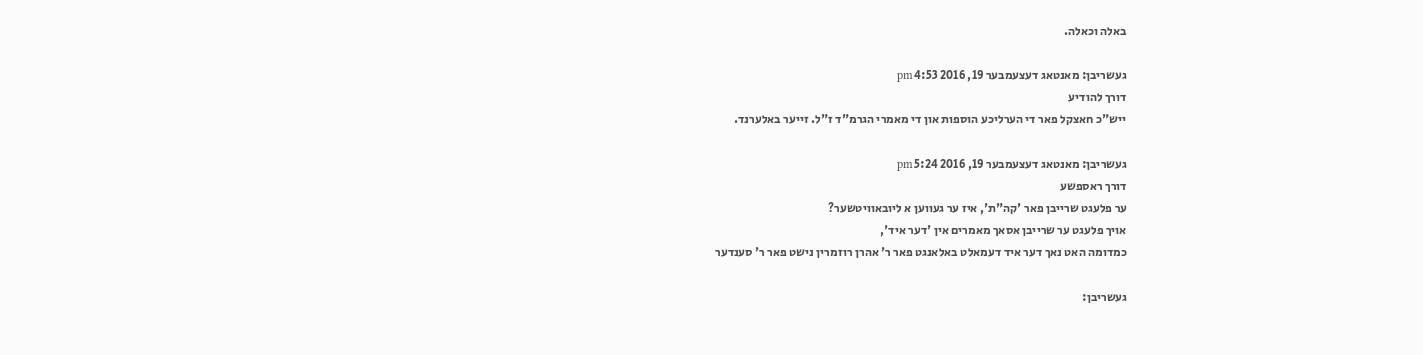באלה וכאלה.

געשריבן: מאנטאג דעצעמבער 19, 2016 4:53 pm
דורך להודיע
ייש"כ חאצקל פאר די הערליכע הוספות און די מאמרי הגרמ"ד ז"ל. זייער באלערנד.

געשריבן: מאנטאג דעצעמבער 19, 2016 5:24 pm
דורך ראספשע
ער פלעגט שרייבן פאר 'קה"ת', איז ער געווען א ליובאוויטשער?
אויך פלעגט ער שרייבן אסאך מאמרים אין 'דער איד',
כמדומה האט נאך דער איד דעמאלט באלאנגט פאר ר' אהרן רוזמרין נישט פאר ר' סענדער

געשריבן: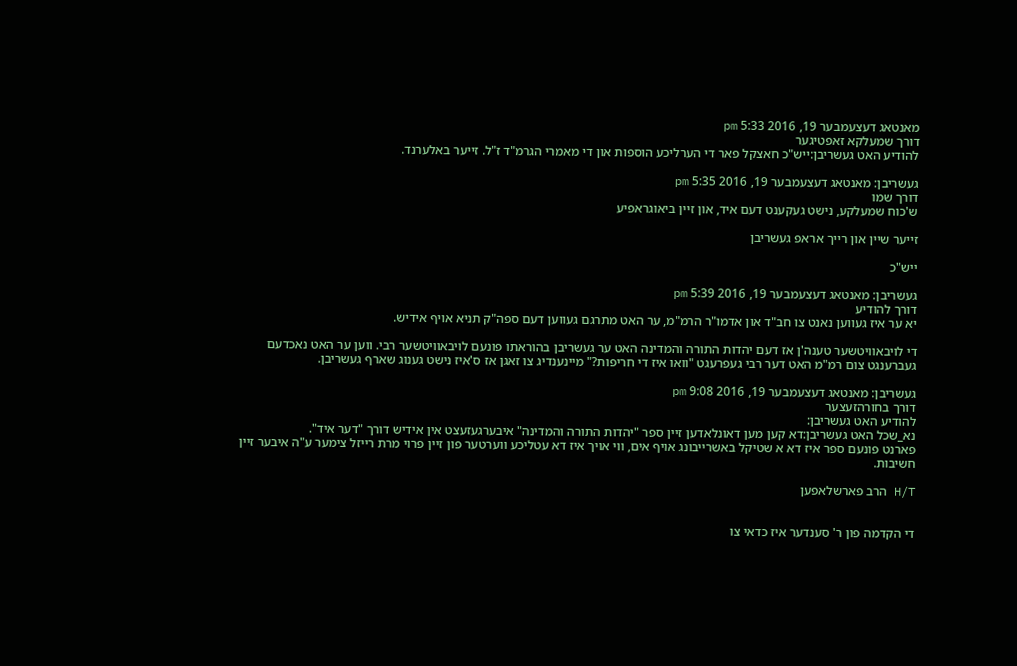מאנטאג דעצעמבער 19, 2016 5:33 pm
דורך שמעלקא זאפטיגער
להודיע האט געשריבן:ייש"כ חאצקל פאר די הערליכע הוספות און די מאמרי הגרמ"ד ז"ל. זייער באלערנד.

געשריבן: מאנטאג דעצעמבער 19, 2016 5:35 pm
דורך שמו
ש'כוח שמעלקע, נישט געקענט דעם איד, און זיין ביאוגראפיע

זייער שיין און רייך אראפ געשריבן

ייש"כ

געשריבן: מאנטאג דעצעמבער 19, 2016 5:39 pm
דורך להודיע
יא ער איז געווען נאנט צו חב"ד און אדמו"ר הרמ"מ, ער האט מתרגם געווען דעם ספה"ק תניא אויף אידיש.

די לויבאוויטשער טענה'ן אז דעם יהדות התורה והמדינה האט ער געשריבן בהוראתו פונעם לויבאוויטשער רבי. ווען ער האט נאכדעם געברענגט צום רמ"מ האט דער רבי געפרעגט "וואו איז די חריפות?" מיינענדיג צו זאגן אז ס'איז נישט גענוג שארף געשריבן.

געשריבן: מאנטאג דעצעמבער 19, 2016 9:08 pm
דורך בחורהזעצער
להודיע האט געשריבן:
נא_שכל האט געשריבן:דא קען מען דאונלאדען זיין ספר "יהדות התורה והמדינה" איבערגעזעצט אין אידיש דורך "דער איד".
פארנט פונעם ספר איז דא א שטיקל באשרייבונג אויף אים, ווי אויך איז דא עטליכע ווערטער פון זיין פרוי מרת רייזל צימער ע"ה איבער זיין חשיבות.

H/T הרב פארשלאפען


די הקדמה פון ר' סענדער איז כדאי צו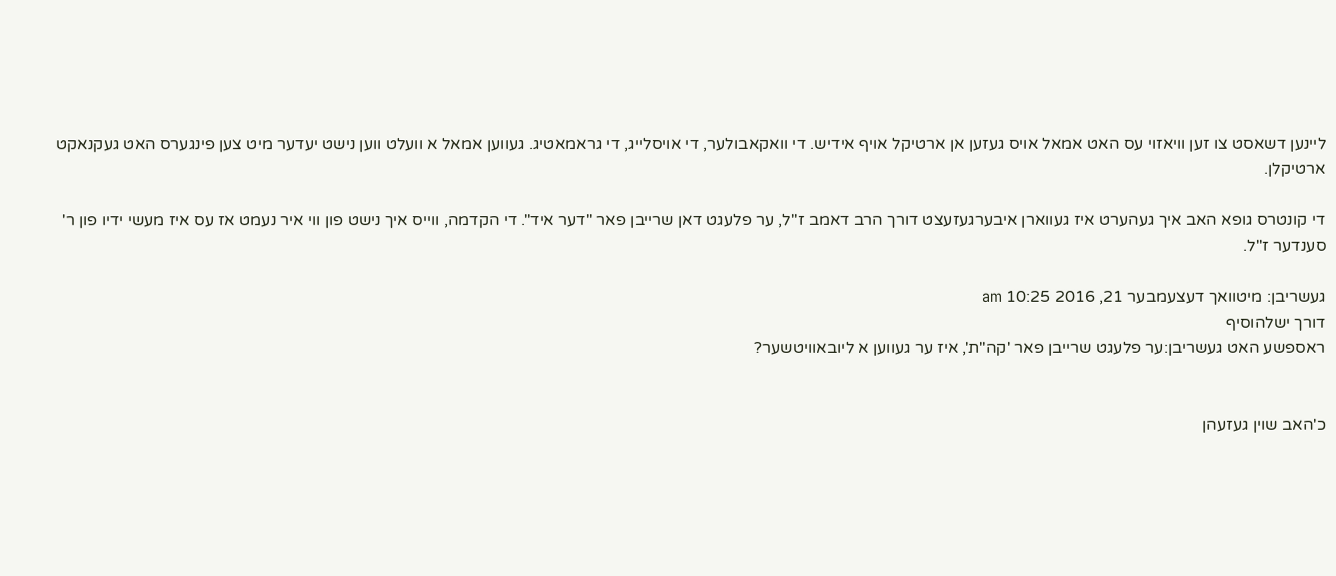ליינען דשאסט צו זען וויאזוי עס האט אמאל אויס געזען אן ארטיקל אויף אידיש. די וואקאבולער, די אויסלייג, די גראמאטיג. געווען אמאל א וועלט ווען נישט יעדער מיט צען פינגערס האט געקנאקט ארטיקלן.

די קונטרס גופא האב איך געהערט איז געווארן איבערגעזעצט דורך הרב דאמב ז"ל, ער פלעגט דאן שרייבן פאר "דער איד". די הקדמה, ווייס איך נישט פון ווי איר נעמט אז עס איז מעשי ידיו פון ר' סענדער ז"ל.

געשריבן: מיטוואך דעצעמבער 21, 2016 10:25 am
דורך ישלהוסיף
ראספשע האט געשריבן:ער פלעגט שרייבן פאר 'קה"ת', איז ער געווען א ליובאוויטשער?


כ'האב שוין געזעהן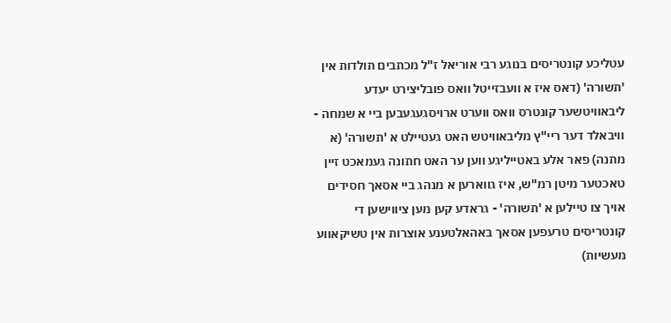עטליכע קונטריסים בנוגע רבי אוריאל ז"ל מכתבים תולדות אין 'תשורה' (דאס איז א וועבזייטל וואס פובליצירט יעדע ליבאוויטשער קונטרס וואס ווערט ארויסגעגעבען ביי א שמחה - וויבאלד דער ריי"ץ מליבאוויטש האט געטיילט א 'תשורה' (א מתנה) פאר אלע באטייליגע ווען ער האט חתונה געמאכט זיין טאכטער מיטן רמ"ש, איז גווארען א מנהג ביי אסאך חסידים אויך צו טיילען א 'תשורה' - גראדע קען מען ציווישען די קונטריסים טרעפען אסאך באהאלטענע אוצרות אין טשיקאווע מעשיות)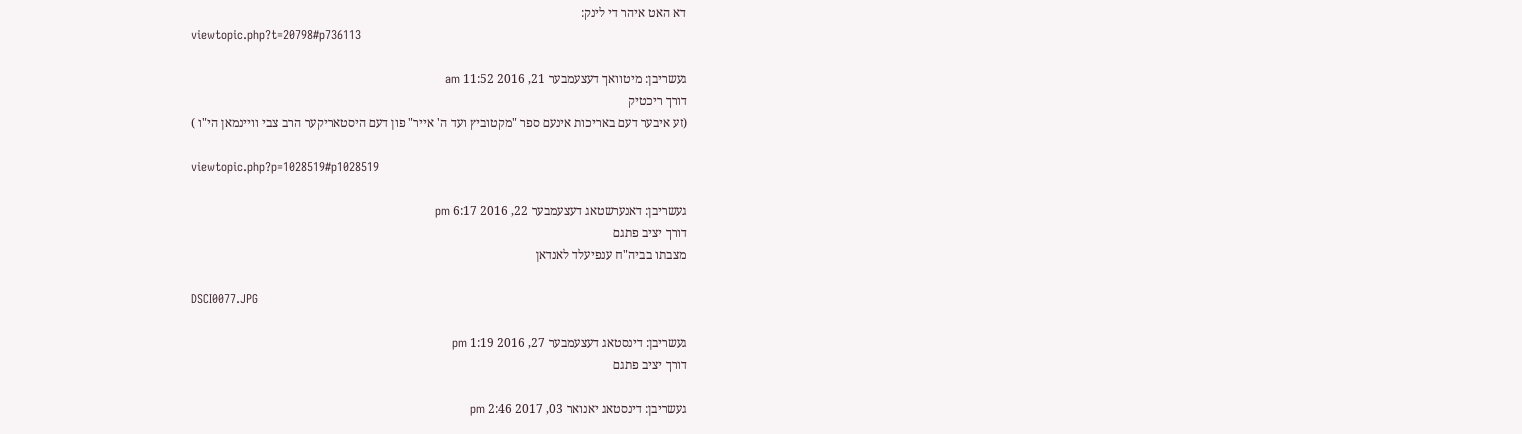דא האט איהר די לינק:
viewtopic.php?t=20798#p736113

געשריבן: מיטוואך דעצעמבער 21, 2016 11:52 am
דורך ריכטיק
(זע איבער דעם באריכות אינעם ספר "מקטוביץ ועד ה' אייר" פון דעם היסטאריקער הרב צבי וויינמאן הי"ו )

viewtopic.php?p=1028519#p1028519

געשריבן: דאנערשטאג דעצעמבער 22, 2016 6:17 pm
דורך יציב פתגם
מצבתו בביה"ח ענפיעלד לאנדאן

DSCI0077.JPG

געשריבן: דינסטאג דעצעמבער 27, 2016 1:19 pm
דורך יציב פתגם

געשריבן: דינסטאג יאנואר 03, 2017 2:46 pm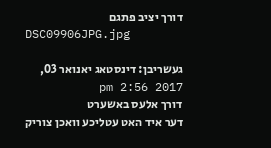דורך יציב פתגם
DSC09906JPG.jpg

געשריבן: דינסטאג יאנואר 03, 2017 2:56 pm
דורך אלעס באשערט
דער איד האט עטליכע וואכן צוריק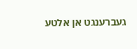געברענגט אן אלטע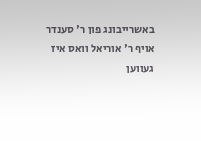באשרייבונג פון ר' סענדר אויף ר' אוריאל וואס איז געווען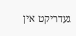געדריקט אין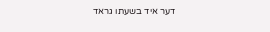דער איד בשעתו גראד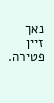נאך זיין פטירה.